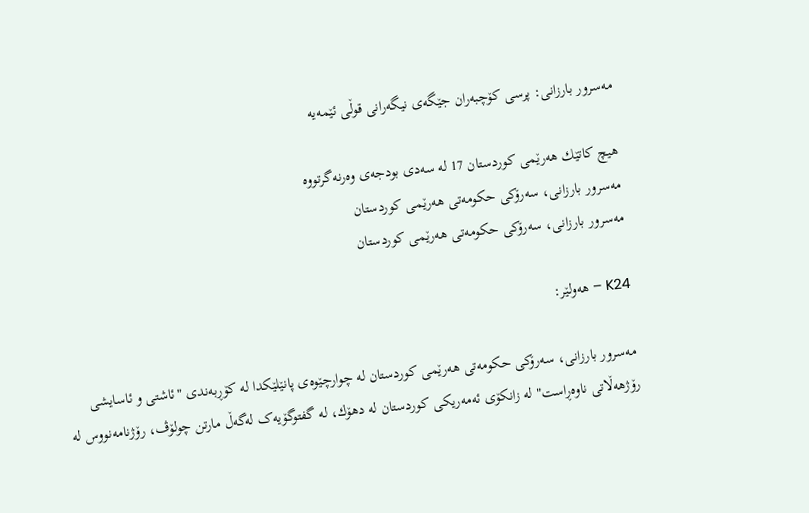مەسرور بارزانی: پرسی کۆچبەران جێگەی نیگەرانی قوڵی ئێمەیە

هیچ كاتێك هه‌رێمی كوردستان 17 له‌ سه‌دی بودجه‌ی وه‌رنه‌گرتووه‌
مەسرور بارزانی، سەرۆکی حکومەتی هەرێمی کوردستان
مەسرور بارزانی، سەرۆکی حکومەتی هەرێمی کوردستان

K24 – هه‌ولێر:

مەسرور بارزانی، سەرۆکی حکومەتی هەرێمی کوردستان لە چوارچێوەی پانێلێکدا لە كۆڕبه‌ندی "ئاشتی و ئاسایشی رۆژهه‌ڵاتی ناوه‌ڕاست" له‌ زانكۆی ئه‌مه‌ریكی كوردستان له‌ دهۆك، لە گفتوگۆیەک لەگەڵ مارتن چولۆڤ، رۆژنامەنووس لە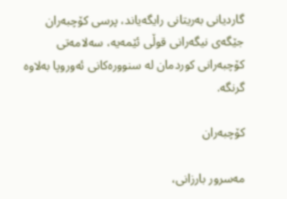گاردیانی بەریتانی رایگەیاند، پرسی کۆچبەران جێگەی نیگەرانی قوڵی ئێمەیە، سەلامەتی کۆچبەرانی کوردمان لە سنوورەکانی ئەوروپا بەلاوه‌ گرنگە.

كۆچبه‌ران

مەسرور بارزانی،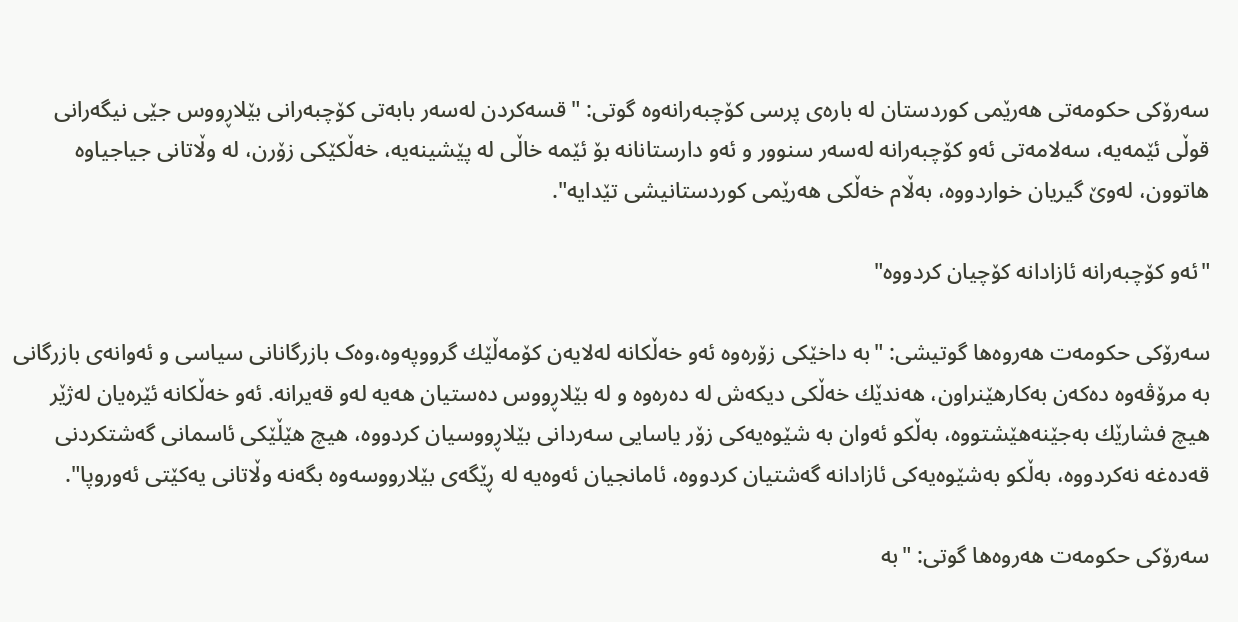سه‌رۆكی حكومه‌تی هه‌رێمی كوردستان له‌ باره‌ی پرسی كۆچبه‌رانه‌وه‌ گوتی: "قسه‌كردن له‌سه‌ر بابه‌تی كۆچبه‌رانی بێلاڕووس جێی نیگه‌رانی قوڵی ئێمه‌یه‌، سه‌لامه‌تی ئه‌و كۆچبه‌رانه‌ له‌سه‌ر سنوور و ئه‌و دارستانانە بۆ ئێمه‌ خاڵی له ‌پێشینه‌یه‌، خه‌ڵكێكی زۆرن، له‌ وڵاتانی جیاجیاوه‌ هاتوون، له‌وێ گیریان خواردووه‌، به‌ڵام خه‌ڵكی هه‌رێمی كوردستانیشی تێدایه".

"ئه‌و كۆچبه‌رانه‌ ئازادانه‌ كۆچیان كردووه‌"

سەرۆکی حکومەت هەروەها گوتیشی: "به‌ داخێكی زۆرەوە ئه‌و خه‌ڵكانه‌ له‌لایه‌ن كۆمه‌ڵێك گرووپه‌وه،وەک بازرگانانی سیاسی و ئەوانەی بازرگانی به‌ مرۆڤه‌وه‌ ده‌كه‌ن ‌بەکارهێنراون، هه‌ندێك خه‌ڵكی دیكه‌ش له‌ ده‌ره‌وه‌ و لە بێلاڕووس ده‌ستیان هه‌یه‌ له‌و قه‌یرانه‌. ئه‌و خه‌ڵكانه‌ ئێره‌یان له‌ژێر هیچ فشارێك به‌جێنه‌هێشتووه‌، به‌ڵكو ئه‌وان به‌ شێوه‌یه‌كی زۆر یاسایی سه‌ردانی بێلاڕووسیان كردووه‌، هیچ هێڵێكی ئاسمانی گه‌شتكردنی قه‌ده‌غه‌ نه‌كردووه‌، بەڵکو به‌شێوه‌یه‌كی ئازادانه‌ گه‌شتیان كردووه‌، ئامانجیان ئەوەیە لە ڕێگەی بێلارووسەوە بگەنە وڵاتانی یەکێتی ئەوروپا".

سەرۆکی حکومەت هه‌روه‌ها گوتی: "به‌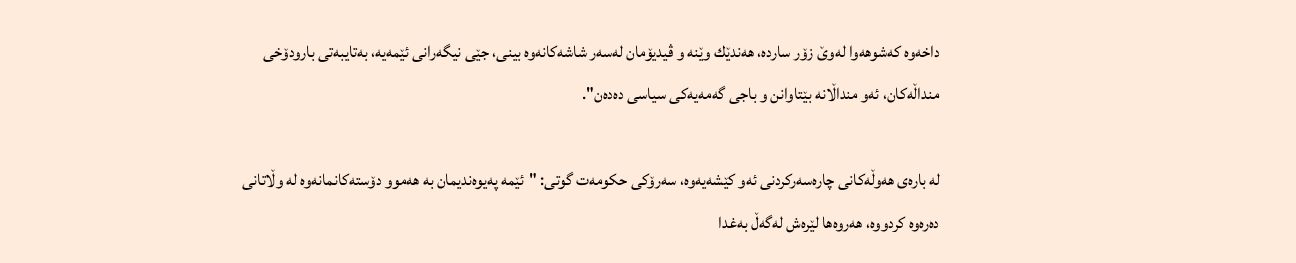داخه‌وه‌ كه‌شوهه‌وا‌ له‌وێ زۆر سارده‌، هه‌ندێك وێنه‌ و ڤیدیۆمان له‌سه‌ر شاشه‌كانه‌وه‌ بینی، جێی نیگه‌رانی ئێمه‌یه‌، به‌تایبه‌تی بارودۆخی منداڵه‌كان، ئه‌و منداڵانه‌ بێتاوانن و باجی گه‌مه‌یه‌كی سیاسی ده‌ده‌ن".

له‌ باره‌ی هه‌وڵه‌كانی چاره‌سه‌ركردنی ئه‌و كێشه‌یه‌وه‌، سه‌رۆكی حكومه‌ت گوتی: "ئێمه‌ په‌یوه‌ندیمان به‌ هەموو دۆستەکانمانەوە له‌ وڵاتانی ده‌ره‌وه‌ كردووه، هه‌روه‌ها لێره‌ش له‌گه‌ڵ به‌غدا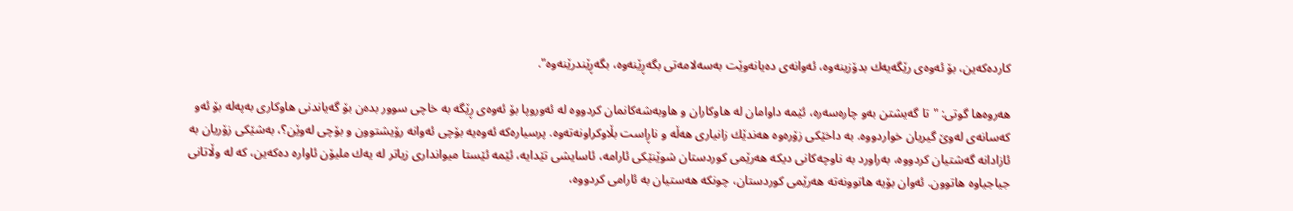كارده‌كه‌ین، بۆ ئه‌وه‌ی رێگه‌یه‌ك بدۆزینه‌وه‌، ئه‌وانه‌ی ده‌یانه‌وێت به‌سه‌لامه‌تی بگه‌ڕێنه‌وه‌، بگه‌ڕێندرێنه‌وه".

هه‌روه‌ها گوتی: "تا گه‌یشتن به‌و چاره‌سه‌ره‌، ئێمه‌ داوامان له‌ هاوكاران و هاوبه‌شه‌كانمان كردووه‌ له‌ ئه‌وروپا بۆ ئه‌وه‌ی ڕێگه‌ به‌ خاچی سوور بده‌ن بۆ گه‌یاندنی هاوكاری به‌په‌له بۆ ئه‌و كه‌سانه‌ی له‌وێ گیریان خواردووه‌. به‌ داخێكی زۆره‌وه‌ هه‌ندێك زانیاری هەڵە و ناڕاست بڵاوكراونەتەوە. پرسیارەکە ئەوەیە بۆچی ئه‌وانه‌ رۆیشتوون و بۆچی له‌وێن؟، به‌شێكی زۆریان به‌ ئازادانه‌ گه‌شتیان كردووه‌، به‌راورد به‌ ناوچه‌كانی دیكه‌ هه‌رێمی كوردستان شوێنێكی ئارامه‌، ئاسایشی تێدایه‌، ئێمه‌ ئێستا میوانداری زیاتر له‌ یه‌ك ملیۆن ئاواره‌ دەکەین، كه‌ له‌ وڵاتانی جیاجیاوه‌ هاتوون. ئه‌وان بۆیە هاتوونەتە هه‌رێمی كوردستان، چونكه‌ هه‌ستیان به‌ ئارامی كردووه‌،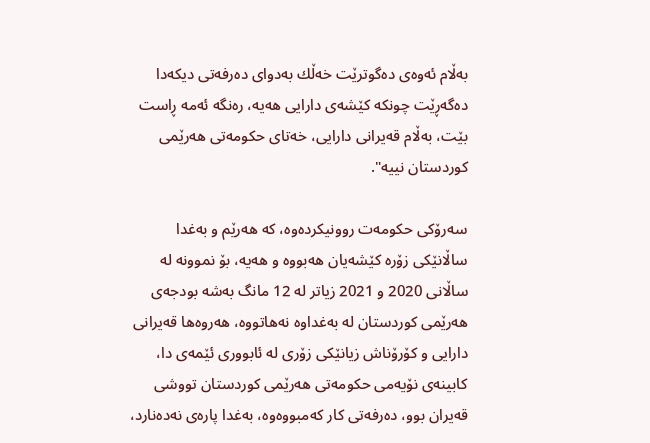به‌ڵام ئه‌وه‌ی‌ ده‌گوترێت خه‌ڵك به‌دوای ده‌رفه‌تی دیكه‌دا ده‌گه‌ڕێت چونكه‌ كێشه‌ی دارایی هه‌یه‌، ره‌نگه‌ ئه‌مه‌ ڕاست بێت، به‌ڵام قه‌یرانی دارایی، خه‌تای حكومه‌تی هه‌رێمی كوردستان نییه‌".

سەرۆکی حکومەت روونیكرده‌وه‌، كه‌ هه‌رێم و به‌غدا ساڵانێکی زۆرە كێشه‌یان هه‌بووه‌ و هەیە، بۆ نموونە له‌ ساڵانی 2020 و 2021 زیاتر له‌ 12 مانگ بەشە بودجه‌ی هه‌رێمی كوردستان له‌ به‌غداوه‌ نه‌هاتووه‌، هەروەها قه‌یرانی دارایی و كۆرۆناش زیانێکی زۆری له‌ ئابووری ئێمه‌ی دا، كابینه‌ی نۆیه‌می حكومه‌تی هه‌رێمی كوردستان تووشی قه‌یران بوو، ده‌رفه‌تی كار كه‌مبووه‌وه‌، به‌غدا پاره‌ی نه‌ده‌نارد،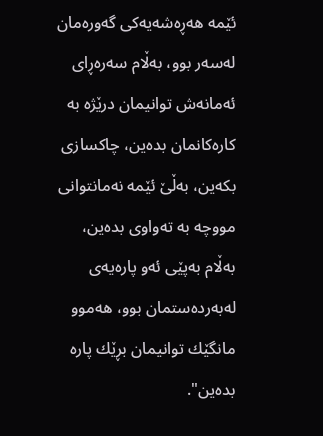ئێمه‌ هه‌ڕەشه‌یه‌كی گه‌وره‌مان له‌سه‌ر بوو، به‌ڵام سەرەڕای ئەمانه‌ش توانیمان درێژه‌ به‌ كاره‌كانمان بده‌ین، چاكسازی بكه‌ین، به‌ڵێ ئێمه‌ نه‌مانتوانی مووچه‌ بە تەواوی بدەین، به‌ڵام به‌پێی ئه‌و پاره‌یه‌ی له‌به‌رده‌ستمان بوو، هه‌موو مانگێك توانیمان بڕێك پاره‌ بده‌ین".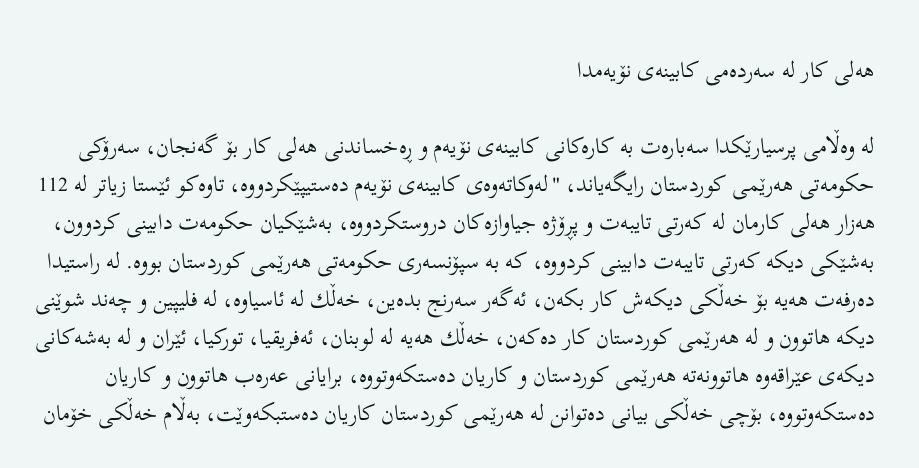هه‌لی كار له‌ سه‌رده‌می كابینه‌ی نۆیه‌مدا

لە وەڵامی پرسیارێکدا سەبارەت بە کارەکانی کابینەی نۆیەم و ڕه‌خساندنی هه‌لی كار بۆ گه‌نجان، سەرۆکی حکومەتی هەرێمی کوردستان رایگەیاند، "له‌وكاته‌وه‌ی كابینه‌ی نۆیەم ده‌ستیپێكردووه‌، تاوه‌كو ئێستا زیاتر له‌ 112 هه‌زار هه‌لی كارمان له‌ كه‌رتی تایبه‌ت و پڕۆژه‌ جیاوازه‌كان دروستكردووه‌، به‌شێكیان حكومه‌ت دابینی كردوون، به‌شێكی دیكه‌ كه‌رتی تایبەت دابینی كردووه‌، كه‌ به‌ سپۆنسه‌ری حكومه‌تی هه‌رێمی كوردستان بووه‌. له‌ راستیدا ده‌رفه‌ت هه‌یه‌ بۆ خه‌ڵكی دیكه‌ش كار بكه‌ن، ئه‌گه‌ر سه‌رنج بده‌ین، خه‌ڵك له‌ ئاسیاوه‌، له‌ فلیپین و چه‌ند شوێنی دیكه‌ هاتوون و له‌ هه‌رێمی كوردستان كار ده‌كه‌ن، خه‌ڵك هه‌یه‌ له‌ لوبنان، ئه‌فریقیا،‌ توركیا،‌ ئێران و له‌ به‌شه‌كانی دیكه‌ی عێراقه‌وه‌ هاتوونه‌ته‌ هه‌رێمی كوردستان و كاریان ده‌ستكه‌وتووه‌، برایانی عه‌ره‌ب هاتوون و كاریان ده‌ستكه‌وتووه‌، بۆچی خه‌ڵكی بیانی ده‌توانن له‌ هه‌رێمی كوردستان كاریان ده‌ستبكه‌وێت، به‌ڵام خه‌ڵكی خۆمان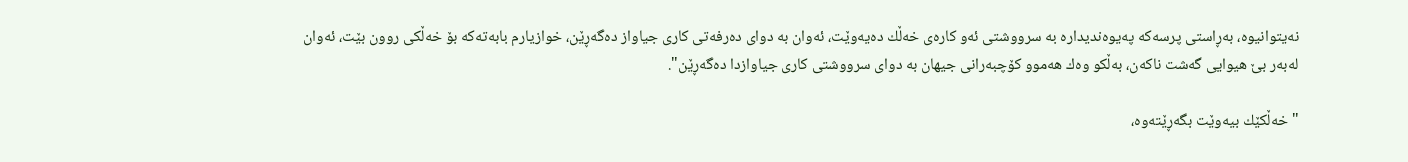نه‌یتوانیوه‌، به‌ڕاستی پرسه‌كه‌ په‌یوه‌ندیداره‌ به‌ سرووشتی ئه‌و كاره‌ی خه‌ڵك ده‌یه‌وێت، ئه‌وان به‌ دوای ده‌رفه‌تی كاری جیاواز ده‌گه‌ڕێن، خوازیارم بابه‌ته‌كه‌ بۆ خه‌ڵكی روون بێت‌، ئه‌وان له‌به‌ر بێ هیوایی گه‌شت ناكه‌ن، به‌ڵكو وه‌ك هه‌موو كۆچبه‌رانی جیهان به‌ دوای سرووشتی كاری جیاوازدا ده‌گه‌ڕێن".

" خه‌ڵکێك بیه‌وێت بگەڕێتەوە‌،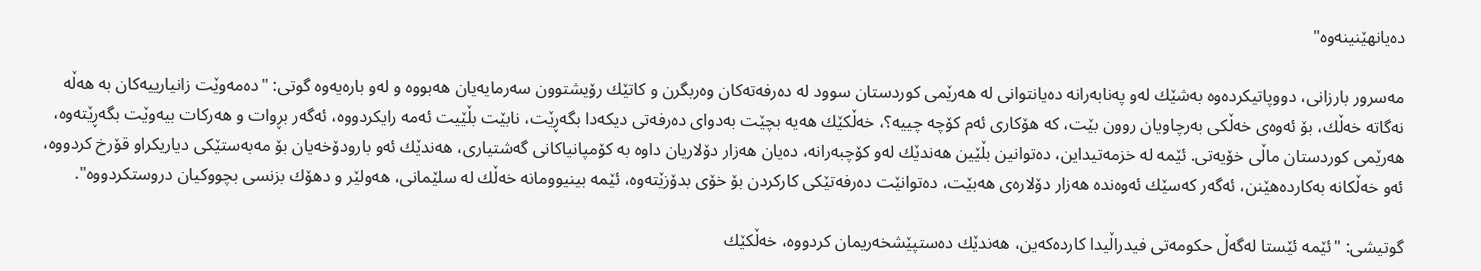ده‌یانهێنینه‌وه"

مەسرور بارزانی، دووپاتیكرده‌وه‌ به‌شێك له‌و په‌نابه‌رانه‌ ده‌یانتوانی له‌ هه‌رێمی كوردستان سوود له‌ ده‌رفه‌ته‌كان وه‌ربگرن و كاتێك رۆیشتوون سه‌رمایه‌یان هه‌بووه‌ و له‌و باره‌یه‌وه‌ گوتی: "ده‌مه‌وێت زانیارییه‌کان به‌ هه‌ڵه‌ نه‌گاته‌ خه‌ڵك، بۆ ئه‌وه‌ی خه‌ڵكی به‌رچاویان روون بێت، كه‌ هۆكاری ئه‌م كۆچه‌ چییه‌؟، خه‌ڵكێك هه‌یه‌ بچێت به‌دوای ده‌رفه‌تی دیكه‌دا بگه‌ڕێت، نابێت بڵێیت ئه‌مه‌ رایكردووه‌، ئه‌گه‌ر بڕوات و هه‌ركات بیه‌وێت بگه‌ڕێته‌وه‌، هه‌رێمی كوردستان ماڵی خۆیه‌تی. ئێمه‌ له‌ خزمه‌تیداین، ده‌توانین بڵێین هه‌ندێك له‌و کۆچبەرانه‌، ده‌یان هه‌زار دۆلاریان داوه‌ به‌ كۆمپانیاکانی گەشتیاری، هه‌ندێك ئه‌و بارودۆخه‌یان بۆ مه‌به‌ستێكی دیاریكراو‌ قۆرخ كردووه‌، ئه‌و خه‌ڵكانه‌ به‌كارده‌هێنن، ئه‌گه‌ر كه‌سێك ئه‌وه‌نده‌ هه‌زار دۆلاره‌ی هه‌بێت، ده‌توانێت ده‌رفه‌تێكی كاركردن بۆ خۆی بدۆزێته‌وه‌، ئێمه‌ بینیوومانه‌ خه‌ڵك له‌ سلێمانی، هه‌ولێر و دهۆك بزنسی بچووكیان دروستكردووه".

گوتیشی: "ئێمه‌ ئێستا له‌گه‌ڵ حكومه‌تی فیدراڵیدا كارده‌كه‌ین، هه‌ندێك ده‌ستپێشخه‌ریمان كردووه‌، خه‌ڵکێك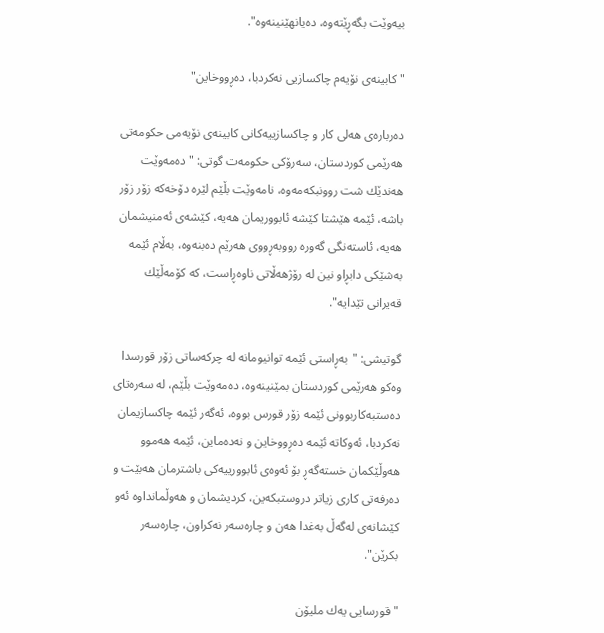بیه‌وێت بگەڕێتەوە‌، ده‌یانهێنینه‌وه‌".

"كابینه‌ی نۆیه‌م چاكسازیی نه‌كردبا، ده‌ڕووخاین"

دەربارەی هه‌لی كار و چاکسازییەکانی کابینەی نۆیەمی حکومەتی هەرێمی کوردستان، سەرۆکی حکومەت گوتی: "ده‌مه‌وێت هه‌ندێك شت روونبكه‌مه‌وه‌، نامه‌وێت بڵێم لێره‌ دۆخەکە زۆر زۆر باشه‌، ئێمه‌ هێشتا كێشه‌ ئابووریمان هه‌یه‌، كێشه‌ی ئه‌منیشمان هه‌یه‌، ئاستەنگی گه‌وره‌ رووبه‌ڕووی هه‌رێم دەبنەوە، به‌ڵام ئێمه‌ به‌شێكی دابڕاو نین له‌ رۆژهه‌ڵاتی ناوه‌ڕاست، كه‌ كۆمه‌ڵێك قه‌یرانی تێدایه‌".

گوتیشی: "به‌ڕاستی ئێمه‌ توانیومانه‌ له‌ چركه‌ساتی زۆر قورسدا وه‌كو هه‌رێمی كوردستان بمێنینه‌وه‌، ده‌مه‌وێت بڵێم، له‌ سه‌ره‌تای ده‌ستبه‌كاربوونی ئێمه‌ زۆر قورس بووه‌، ئه‌گه‌ر ئێمه‌ چاكسازیمان نه‌كردبا‌، ئه‌وكاته‌ ئێمه‌ ده‌ڕووخاین و نه‌ده‌ماین، ئێمه‌ هەموو هەوڵێکمان خستەگەڕ بۆ ئه‌وه‌ی ئابوورییه‌كی باشترمان هه‌بێت و ده‌رفه‌تی كاری زیاتر دروستبكه‌ین، كردیشمان و هه‌وڵمانداوه‌ ئه‌و كێشانه‌ی له‌گه‌ڵ به‌غدا هه‌ن‌ و چاره‌سه‌ر نه‌كراون، چاره‌سه‌ر بكرێن".

"قورسایی یه‌ك ملیۆن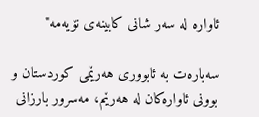ئاواره‌ له‌ سه‌ر شانی كابینه‌ی نۆیه‌مه‌"

سەبارەت بە ئابووری هەرێمی کوردستان و بوونی ئاوارەکان لە هەرێم، مەسرور بارزانی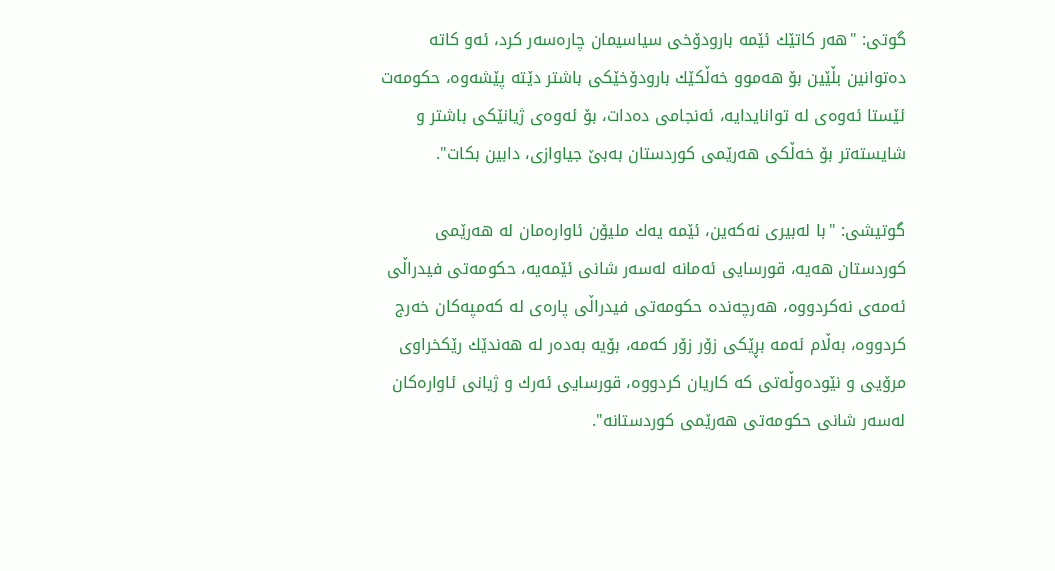گوتی: "هه‌ر كاتێك ئێمه‌ بارودۆخی سیاسیمان چاره‌سه‌ر كرد، ئه‌و كاته‌ ده‌توانین بڵێین بۆ هه‌موو خه‌ڵكێك بارودۆخێكی باشتر دێته‌ پێشه‌وه‌، حكومه‌ت ئێستا ئه‌وه‌ی له‌ توانایدایه‌، ئه‌نجامی ده‌دات، بۆ ئه‌وه‌ی ژیانێكی باشتر و شایسته‌تر بۆ خه‌ڵكی هه‌رێمی كوردستان به‌بێ جیاوازی، دابین بكات".

گوتیشی: "با له‌بیری نه‌كه‌ین، ئێمه‌ یه‌ك ملیۆن ئاواره‌مان له‌ هه‌رێمی كوردستان هه‌یه‌، قورسایی ئه‌مانه‌ له‌سه‌ر شانی ئێمه‌یه‌، حكومه‌تی فیدراڵی ئه‌مه‌ی نه‌كردووه‌، هه‌رچه‌نده‌ حكومه‌تی فیدراڵی پاره‌ی له‌ كه‌مپه‌كان خه‌رج كردووه‌، به‌ڵام ئه‌مه‌ بڕێكی زۆر زۆر كه‌مه‌، بۆیه‌ به‌ده‌ر له‌ هه‌ندێك رێكخراوی مرۆیی و نێوده‌وڵه‌تی كه‌ كاریان كردووه‌، قورسایی ئه‌رك و ژیانی ئاواره‌كان له‌سه‌ر شانی حكومه‌تی هه‌رێمی كوردستانه‌".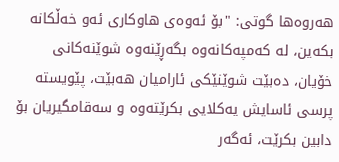هه‌روه‌ها گوتی: "بۆ ئه‌وه‌ی هاوكاری ئه‌و خه‌ڵكانه‌ بكه‌ین، له‌ كه‌مپه‌كانه‌وه‌ بگه‌ڕێنه‌وه‌ شوێنه‌كانی خۆیان، ده‌بێت شوێنێكی ئارامیان هه‌بێت، پێویسته‌ پرسی ئاسایش یه‌كلایی بكرێته‌وه‌ و سه‌قامگیریان بۆ دابین بكرێت، ئه‌گه‌ر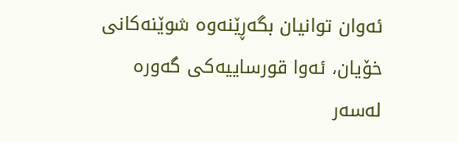ئه‌وان توانیان بگه‌ڕێنه‌وه‌ شوێنه‌كانی خۆیان، ئه‌وا قورساییه‌كی گه‌وره‌ له‌سه‌ر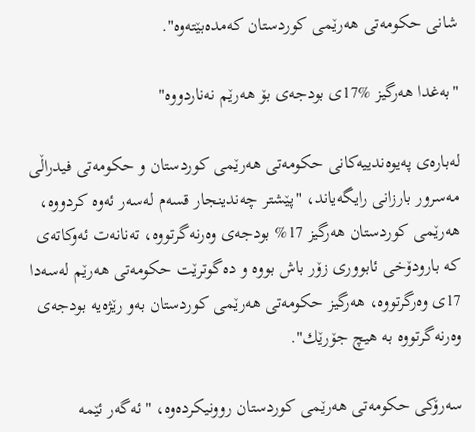شانی حكومه‌تی هه‌رێمی كوردستان کەمده‌بێته‌وه".

"به‌غدا هه‌رگیز %17ی بودجه‌ی بۆ هه‌رێم نه‌ناردووه‌"

لەبارەی پەیوەندییەکانی حکومەتی هەرێمی کوردستان و حکومەتی فیدراڵی مەسرور بارزانی رایگەیاند، "پێشتر چه‌ندینجار قسه‌م له‌سه‌ر ئه‌وه كردووه‌، هه‌رێمی كوردستان هه‌رگیز 17% بودجه‌ی وه‌رنه‌گرتووه‌، ته‌نانه‌ت ئه‌وكاته‌ی كه‌ بارودۆخی ئابووری زۆر باش بووه‌ و ده‌گوترێت حكومه‌تی هه‌رێم له‌سه‌دا 17ی وه‌رگرتووه‌، هه‌رگیز حكومه‌تی هه‌رێمی كوردستان به‌و رێژه‌یه‌ بودجه‌ی وه‌رنه‌گرتووه‌ به‌ هیچ جۆرێك".

سه‌رۆكی حكومه‌تی هه‌رێمی كوردستان روونیكرده‌وه‌، "ئه‌گه‌ر ئێمه‌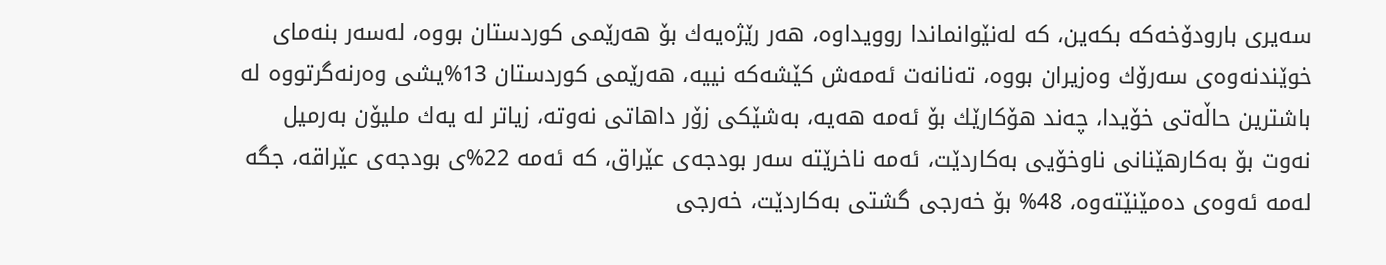سه‌یری بارودۆخه‌كه‌ بكه‌ین، كه‌ له‌نێوانماندا روویداوه‌، هه‌ر رێژه‌یه‌ك بۆ هه‌رێمی كوردستان بووه‌، له‌سه‌ر بنه‌مای خوێندنه‌وه‌ی سه‌رۆك وه‌زیران بووه‌، ته‌نانه‌ت ئه‌مه‌ش كێشه‌كه‌ نییه‌، هه‌رێمی كوردستان 13%یشی وه‌رنه‌گرتووه‌ له‌ باشترین حاڵه‌تی خۆیدا، چه‌ند هۆكارێك بۆ ئه‌مه‌ هه‌یه‌، به‌شێكی زۆر داهاتی نه‌وته‌، زیاتر له‌ یه‌ك ملیۆن به‌رمیل نه‌وت بۆ به‌كارهێنانی ناوخۆیی به‌كاردێت، ئه‌مه‌ ناخرێته‌ سه‌ر بودجه‌ی عێراق، كه‌ ئه‌مه‌ 22%ی بودجه‌ی عێراقه‌، جگه‌ له‌مه‌ ئه‌وه‌ی ده‌مێنێته‌وه‌، 48% بۆ خه‌رجی گشتی به‌كاردێت، خه‌رجی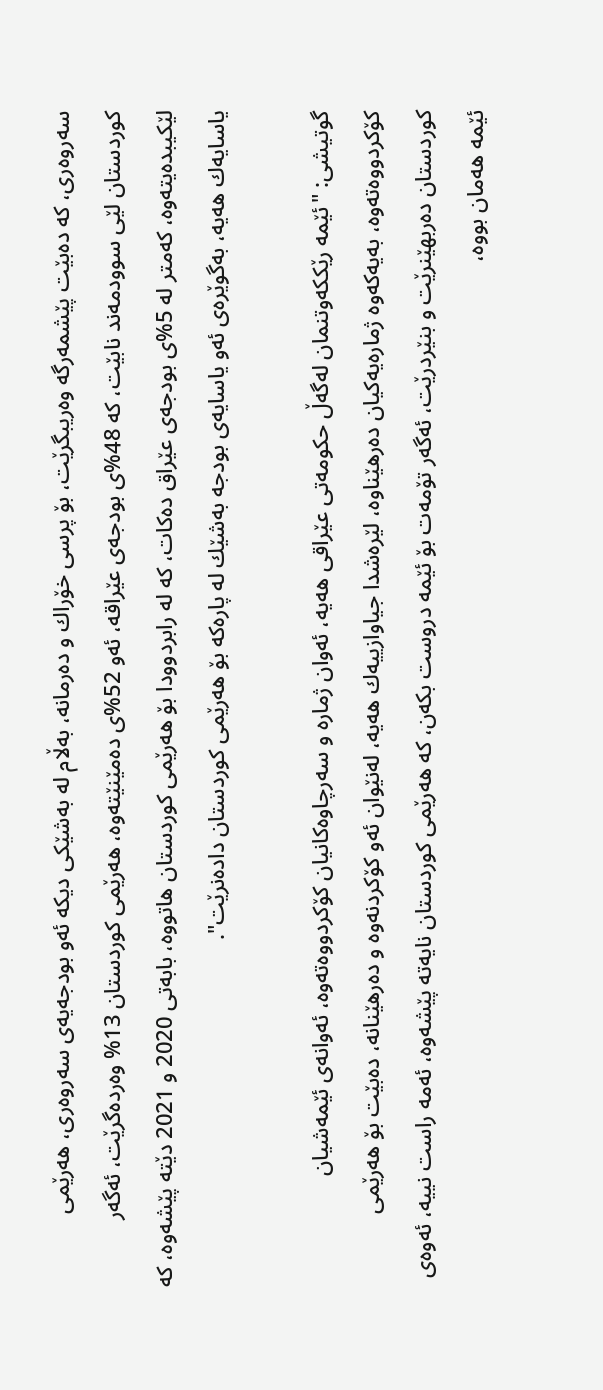سه‌روه‌ری، كه‌ ده‌بێت پێشمه‌رگه‌ وه‌ریبگرێت، بۆ پرسی خۆراك و ده‌رمانه‌، به‌ڵام له‌ به‌شێكی دیكه‌ ئه‌و بودجه‌یه‌ی سەروەری، هه‌رێمی كوردستان لێی سوودمه‌ند نابێت، كه‌ 48%ی بودجه‌ی عێراقه‌، ئه‌و 52%ی ده‌مێنێته‌وه‌، هه‌رێمی كوردستان 13% وه‌رده‌گرێت، ئه‌گه‌ر لێكیبده‌یته‌وه‌، كه‌متر له‌ 5%ی بودجه‌ی عێراق ده‌كات، كه‌ له‌ رابردوودا بۆ هه‌رێمی كوردستان هاتووه‌، بابه‌تی 2020 و 2021 دێته‌ پێشه‌وه‌، كه‌ یاسایه‌ك هه‌یه‌، به‌گوێره‌ی ئه‌و یاسایه‌ی بودجه‌ به‌شێك له‌ پاره‌كه‌ بۆ هه‌رێمی كوردستان داده‌نرێت".

گوتیشی: "ئێمه‌ رێككه‌وتنمان له‌گه‌ڵ حكومه‌تی عێراقی هه‌یه‌، ئه‌وان ژماره‌‌ و سه‌رچاوه‌كانیان كۆكردووه‌ته‌وه‌، ئه‌وانه‌ی ئێمه‌شیان كۆكردووه‌ته‌وه‌، به‌یه‌كه‌وه‌ ژماره‌یه‌كیان ده‌رهێناوه‌، لێره‌شدا جیاوازییه‌ك هه‌یه‌، له‌نێوان ئه‌و كۆكردنه‌وه‌ و ده‌رهێنانه‌، ده‌بێت بۆ هه‌رێمی كوردستان ده‌ربهێنرێت و بنێردرێت، ئه‌گه‌ر تۆمه‌ت بۆ ئێمه‌ دروست بكه‌ن، كه‌ هه‌رێمی كوردستان نایه‌ته‌ پێشه‌وه‌، ئه‌مه‌ راست نییه‌، ئه‌وه‌ی ئێمه‌ هه‌مان بووه‌،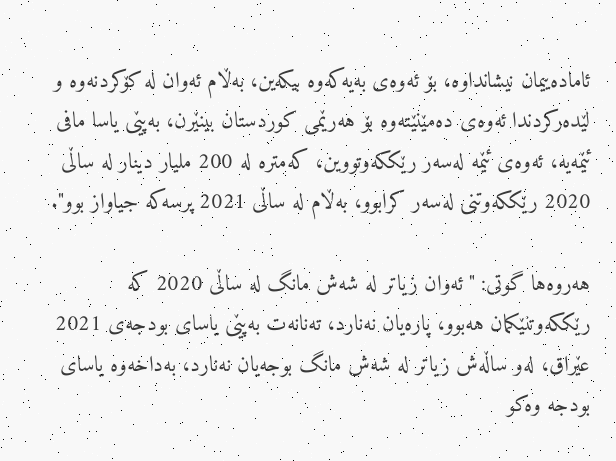ئاماده‌ییمان نیشانداوه‌، بۆ ئه‌وه‌ی به‌یه‌كه‌وه‌ بیكه‌ین، به‌ڵام ئه‌وان له‌ كۆكردنه‌وه‌ و لێده‌ركردندا ئه‌وه‌ی ده‌مێنێته‌وه‌ بۆ هه‌رێمی كوردستان بینێرن، به‌پێی یاسا مافی ئێمه‌یه‌، ئه‌وه‌ی ئێمه‌ له‌سه‌ر رێككه‌وتووین، كه‌متره‌ له‌ 200 ملیار دینار له‌ ساڵی 2020 رێككه‌وتنی له‌سه‌ر كرابوو، به‌ڵام له‌ ساڵی 2021 پرسه‌كه‌ جیاواز بوو".

هه‌روه‌ها گوتی: "ئه‌وان زیاتر له‌ شه‌ش مانگ له‌ ساڵی 2020 كه‌ رێككه‌وتنێكمان هه‌بوو، پاره‌یان نه‌نارد، ته‌نانه‌ت به‌پێی یاسای بودجه‌ی 2021 عێراق، له‌و ساڵه‌ش زیاتر له‌ شه‌ش مانگ بوجه‌یان نه‌نارد، به‌داخه‌وه‌ یاسای بودجه‌ وه‌كو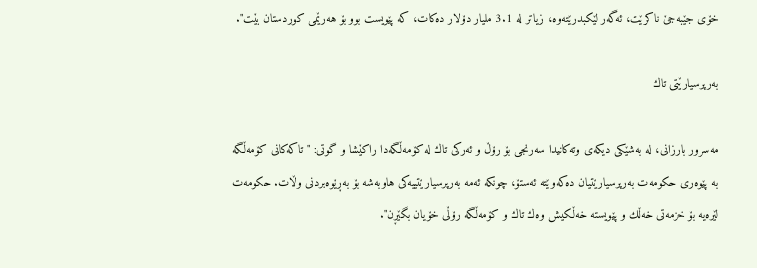خۆی جێبه‌جێ ناكرێت، ئه‌گه‌ر لێكبدرێته‌وه‌، زیاتر له‌ 3.1 ملیار دۆلار ده‌كات، كه‌ پێویست بوو بۆ هه‌رێمی كوردستان بێت".

به‌رپرسیارێتی تاك

مه‌سرور بارزانی، له‌ به‌شێكی دیكه‌ی وته‌كانیدا سه‌رنجی بۆ رۆڵ و ئه‌ركی تاك له‌ كۆمه‌ڵگه‌دا راكێشا و گوتی: "تاكه‌كانی كۆمه‌ڵگه‌ به‌ پێوه‌ری حكومه‌ت به‌رپرسیارێتیان ده‌كه‌وێته‌ ئه‌ستۆ، چونكه‌ ئه‌مه‌ به‌رپرسیارێتییه‌كی هاوبه‌شه‌ بۆ به‌ڕێوه‌بردنی وڵات. حكومه‌ت لێره‌یه‌ بۆ خزمه‌تی خه‌ڵك و پێویسته‌ خه‌ڵكیش وه‌ك تاك و كۆمه‌ڵگه‌ رۆڵی خۆیان بگێڕن".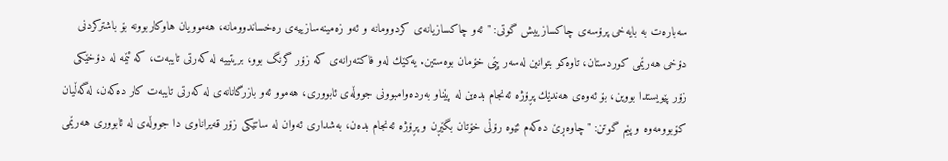سه‌باره‌ت به‌ بایه‌خی پرۆسه‌ی چاكسازییش گوتی: "ئه‌و چاكسازیانه‌ی كردوومانه‌ و ئه‌و زه‌مینه‌سازییه‌ی ره‌خساندوومانه‌، هه‌موویان هاوكاربوونه‌ بۆ باشتركردنی دۆخی هه‌رێمی كوردستان، تاوه‌كو بتوانین له‌سه‌ر پێی خۆمان بوه‌ستین. یه‌كێك له‌و فاكته‌رانه‌ی كه‌ زۆر گرنگ بوو، بریتییه‌ له‌ كه‌رتی تایبه‌ت، كه‌ ئێمه‌ له‌ دۆخێكی زۆر پێویستدا بووین، بۆ ئه‌وه‌ی هه‌ندێك پڕۆژه‌ ئه‌نجام بده‌ین له‌ پێناو به‌رده‌وامبوونی جووڵه‌ی ئابووری، هه‌موو ئه‌و بازرگانانه‌ی له‌ كه‌رتی تایبه‌ت كار ده‌كه‌ن، له‌گه‌ڵیان كۆبوومه‌وه‌ و پێم گوتن: "چاوه‌ڕێ ده‌كه‌م ئێوه‌ رۆڵی خۆتان بگێڕن و پڕۆژه‌ ئه‌نجام بده‌ن، به‌شداری ئه‌وان له‌ ساتێكی زۆر قه‌یراناوی دا جووڵه‌ی له‌ ئابووری هه‌رێمی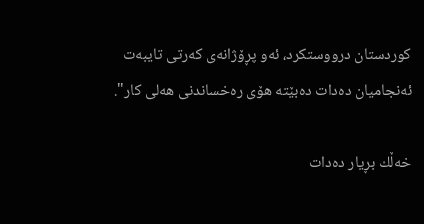كوردستان درووستكرد، ئه‌و پڕۆژانه‌ی كه‌رتی تایبه‌ت ئه‌نجامیان ده‌دات ده‌بێته‌ هۆی ره‌خساندنی هه‌لی كار".

خه‌ڵك بڕیار ده‌دات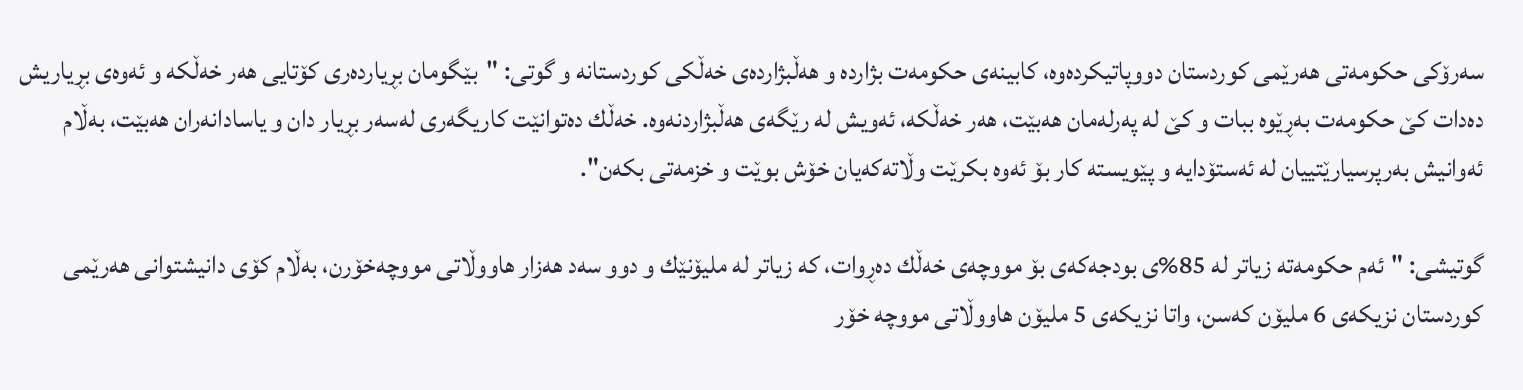سه‌رۆكی حكومه‌تی هه‌رێمی كوردستان دووپاتیكرده‌وه‌، كابینه‌ی حكومه‌ت بژارده‌ و هه‌ڵبژارده‌ی خه‌ڵكی كوردستانه‌ و گوتی: "بێگومان بڕیارده‌ری كۆتایی هه‌ر خه‌ڵكه‌ و ئه‌وه‌ی بڕیاریش ده‌دات كێ حكومه‌ت به‌ڕێوه‌ ببات و كێ له‌ په‌رله‌مان هه‌بێت، هه‌ر خه‌ڵكه‌، ئه‌ویش له‌ رێگه‌ی هه‌ڵبژاردنه‌وه. خه‌ڵك ده‌توانێت كاریگه‌ری له‌سه‌ر بڕیار دان و یاسادانه‌ران هه‌بێت، به‌ڵام ئه‌وانیش به‌رپرسیارێتییان له‌ ئه‌ستۆدایه‌ و پێویسته‌ كار بۆ ئه‌وه‌ بكرێت وڵاته‌كه‌یان خۆش بوێت و خزمه‌تی بكه‌ن".

گوتیشی: "ئه‌م حكومه‌ته‌ زیاتر له‌ 85%ی بودجه‌كه‌ی بۆ مووچه‌ی خه‌ڵك ده‌ڕوات، كه‌ زیاتر له‌ ملیۆنێك و دوو سه‌د هه‌زار هاووڵاتی مووچه‌خۆرن، به‌ڵام كۆی دانیشتوانی هه‌رێمی كوردستان نزیكه‌ی 6 ملیۆن كه‌سن، واتا‌ نزیكه‌ی 5 ملیۆن هاووڵاتی مووچه‌ خۆر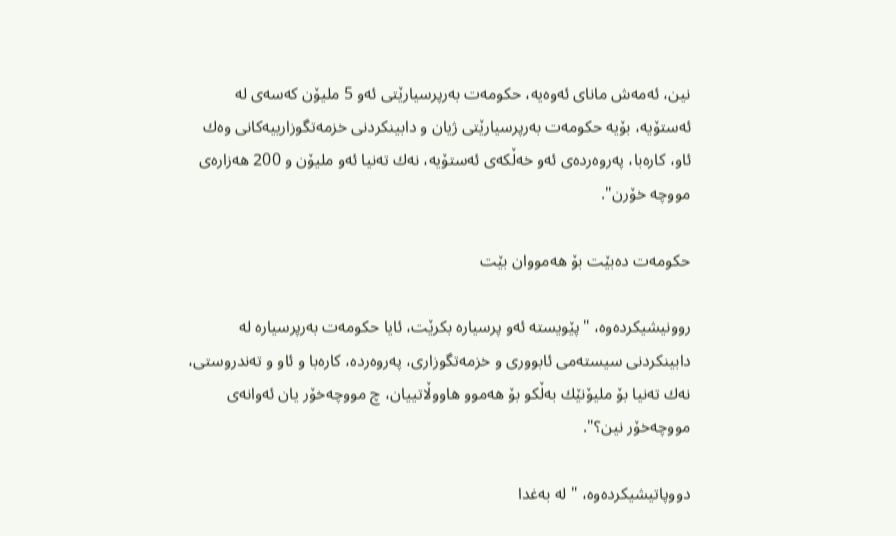نین، ئه‌مه‌ش مانای ئه‌وه‌یه‌،‌ حكومه‌ت به‌رپرسیارێتی ئه‌و 5 ملیۆن كه‌سه‌ی له‌ ئه‌ستۆیه‌، بۆیه‌ حكومه‌ت به‌رپرسیارێتی ژیان و دابینكردنی خزمه‌تگوزارییه‌كانی وه‌ك ئاو، كاره‌با، په‌روه‌رده‌ی ئه‌و خه‌ڵكه‌ی ئه‌ستۆیه‌، نه‌ك ته‌نیا ئه‌و ملیۆن و 200 هه‌زاره‌ی مووچه‌ خۆرن".

حكومه‌ت ده‌بێت بۆ هه‌مووان بێت

روونیشیكرده‌وه‌، "پێویسته‌ ئه‌و پرسیاره‌ بكرێت، ئایا حكومه‌ت به‌رپرسیاره‌ له‌ دابینكردنی سیسته‌می ئابووری و خزمه‌تگوزاری، په‌روه‌رده‌، كاره‌با و ئاو و ته‌ندروستی، نه‌ك ته‌نیا بۆ ملیۆنێك به‌ڵكو بۆ هه‌موو هاووڵاتییان، چ مووچه‌خۆر یان ئه‌وانه‌ی مووچه‌خۆر نین؟".

دووپاتیشیكرده‌وه‌، "له‌ به‌غدا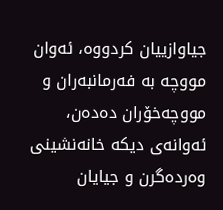جیاوازییان كردووه‌، ئه‌وان مووچه‌ به‌ فه‌رمانبه‌ران و مووچه‌خۆران ده‌ده‌ن، ئه‌وانه‌ی دیكه‌ خانه‌نشینی وه‌رده‌گرن و جیایان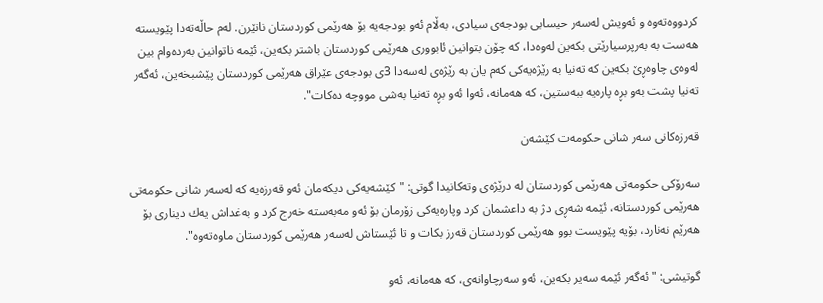كردووه‌ته‌وه‌ و ئه‌ویش له‌سه‌ر حیسابی بودجه‌ی سیادی، به‌ڵام ئه‌و بودجه‌یه‌ بۆ هه‌رێمی كوردستان نانێرن. له‌م حاڵه‌ته‌دا پێویسته‌ هه‌ست به‌ به‌رپرسیارێتی بكه‌ین له‌وه‌دا، كه‌ چۆن بتوانین ئابووری هه‌رێمی كوردستان باشتر بكه‌ین، ئێمه‌ ناتوانین به‌رده‌وام بین له‌وه‌ی چاوه‌ڕێ بكه‌ین كه‌ ته‌نیا به‌ رێژه‌یه‌كی كه‌م یان به‌ رێژه‌ی له‌سه‌دا 3ی بودجه‌ی عێراق هه‌رێمی كوردستان پێشبخه‌ین، ئه‌گه‌ر ته‌نیا پشت به‌و بڕه‌ پاره‌یه‌ ببه‌ستین، كه‌ هه‌مانه، ئه‌وا ئه‌و بڕه‌ ته‌نیا به‌شی مووچه‌ ده‌كات".

قه‌رزه‌كانی سه‌ر شانی حكومه‌ت كێشه‌ن

سه‌رۆكی حكومه‌تی هه‌رێمی كوردستان له‌ درێژه‌ی وته‌كانیدا گوتی: "كێشه‌یه‌كی دیكه‌مان ئه‌و قه‌رزه‌یه‌ كه‌ له‌سه‌ر شانی حكومه‌تی هه‌رێمی كوردستانه‌، ئێمه‌ شه‌ڕی دژ به‌ داعشمان كرد وپاره‌یه‌كی زۆرمان بۆ ئه‌و مه‌به‌سته‌ خه‌رج كرد و به‌غداش یه‌ك دیناری بۆ هه‌رێم نه‌نارد، بۆیه‌ پێویست بوو هه‌رێمی كوردستان قه‌رز بكات و تا ئێستاش له‌سه‌ر هه‌رێمی كوردستان ماوه‌ته‌وه".

گوتیشی: "ئه‌گه‌ر ئێمه‌ سه‌یر بكه‌ین، ئه‌و سه‌رچاوانه‌ی، كه‌ هه‌مانه‌، ئه‌و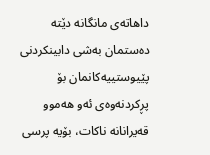داهاته‌ی مانگانه‌ دێته‌ ده‌ستمان به‌شی دابینكردنی پێیوستییه‌كانمان بۆ پڕكردنه‌وه‌ی ئه‌و هه‌موو قه‌یرانانه‌ ناكات، بۆیه‌ پرسی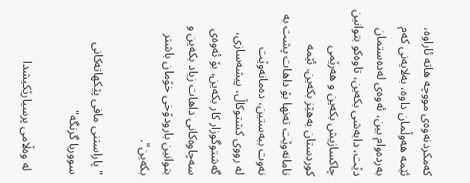كه‌مكردنه‌وه‌ی مووچه‌ هاته‌ ئاراوه‌، ئێمه‌ هه‌وڵمان داوه‌، به‌لایه‌نی كه‌م به‌رده‌وام بین، ئه‌وه‌ی له‌ده‌ستمان دێت، دابه‌شی بكه‌ین، تاوه‌كو بتوانین چاكسازیش بكه‌ین و هه‌رێمی كوردستان به‌هێز بكه‌ین. ئێمه‌ نامانه‌وێت ته‌نها بۆ داهات پشت به‌ نه‌وت ببه‌ستین، ده‌مانه‌وێت له ‌رووی كشتوكاڵ، پیشه‌سازی، گه‌شتوگوزار كار بكه‌ین، بۆ ئه‌وه‌ی سه‌چاوه‌كانی داهات زیاد بكه‌ین و بتوانین بارودۆخی خۆمان باشتر بكه‌ین".

"پاراستنی مافی پێكهاته‌كانی سووریا گرنگه‌"

 له‌ وه‌ڵامی پرسیارێكیشدا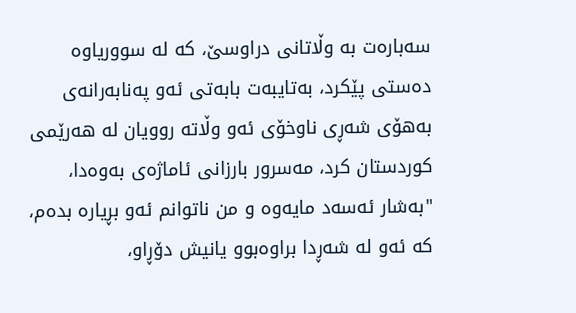سه‌باره‌ت به‌ وڵاتانی دراوسێ، كه‌ له‌ سووریاوه‌ ده‌ستی پێكرد، به‌تایبه‌ت بابه‌تی ئه‌و په‌نابه‌رانه‌ی به‌هۆی شه‌ڕی ناوخۆی ئه‌و وڵاته‌ روویان له‌ هه‌رێمی كوردستان كرد، مه‌سرور بارزانی ئاماژه‌ی به‌وه‌دا، "به‌شار ئه‌سه‌د مایه‌وه‌ و من ناتوانم ئه‌و بڕیاره‌ بده‌م، كه‌ ئه‌و له‌ شه‌ڕدا براوه‌بوو یانیش دۆڕاو،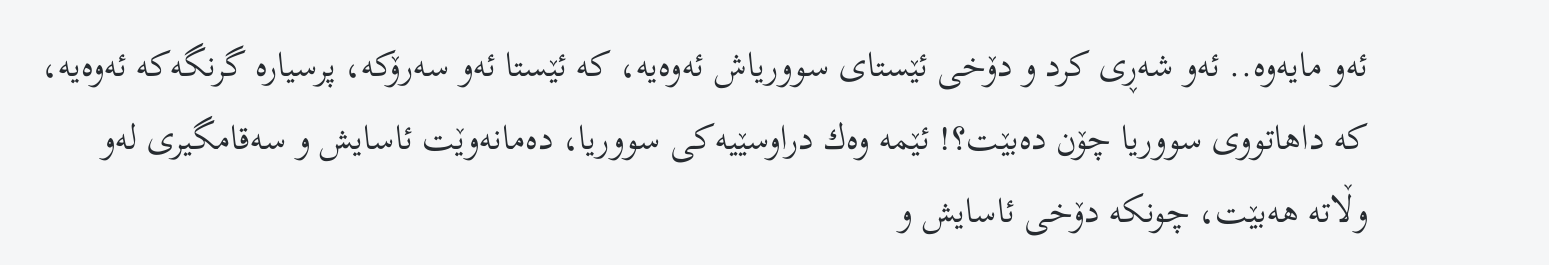ئه‌و مایه‌وه‌.. ئه‌و شه‌ڕی كرد و دۆخی ئێستای سووریاش ئه‌وه‌یه‌، كه‌ ئێستا ئه‌و سه‌رۆكه‌، پرسیاره‌ گرنگه‌كه‌ ئه‌وه‌یه،‌ كه‌ داهاتووی سووریا چۆن ده‌بێت؟! ئێمه‌ وه‌ك دراوسێیه‌كی سووریا، ده‌مانه‌وێت ئاسایش و سه‌قامگیری له‌و وڵاته‌ هه‌بێت، چونكه‌ دۆخی ئاسایش و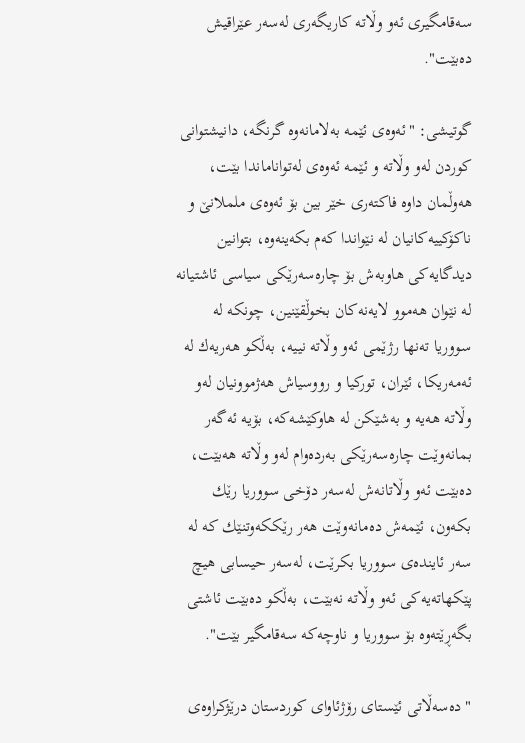سه‌قامگیری ئه‌و وڵاته‌ كاریگه‌ری له‌سه‌ر عێراقیش ده‌بێت".

گوتیشی: "ئه‌وه‌ی ئێمه‌ به‌لامانه‌وه‌ گرنگه‌، دانیشتوانی كوردن له‌و وڵاته‌ و ئێمه‌ ئه‌وه‌ی له‌تواناماندا بێت، هه‌وڵمان داوه‌ فاكته‌ری خێر بین بۆ ئه‌وه‌ی ململانێ و ناكۆكییه‌كانیان له‌ نێواندا كه‌م بكه‌ینه‌وه،‌ بتوانین دیدگایه‌كی هاوبه‌ش بۆ چاره‌سه‌رێكی سیاسی ئاشتیانه‌ له‌ نێوان هه‌موو لایه‌نه‌كان بخوڵقێنین، چونكه‌ له‌ سووریا ته‌نها رژێمی ئه‌و وڵاته‌ نییه‌، به‌ڵكو هه‌ریه‌ك له‌ ئه‌مه‌ریكا، ئێران، توركیا و رووسیاش هه‌ژموونیان له‌و وڵاته‌ هه‌یه‌ و به‌شێكن له‌ هاوكێشه‌كه‌، بۆیه‌ ئه‌گه‌ر بمانه‌وێت چاره‌سه‌رێكی به‌رده‌وام له‌و وڵاته‌ هه‌بێت، ده‌بێت ئه‌و وڵاتانه‌ش له‌سه‌ر دۆخی سووریا رێك بكه‌ون، ئێمه‌ش ده‌مانه‌وێت هه‌ر رێككه‌وتنێك كه‌ له‌ سه‌ر ئاینده‌ی سووریا بكرێت، له‌سه‌ر حیسابی هیچ پێكهاته‌یه‌كی ئه‌و وڵاته‌ نه‌بێت، به‌ڵكو ده‌بێت ئاشتی بگه‌ڕێته‌وه‌ بۆ سووریا و ناوچه‌كه‌ سه‌قامگیر بێت".

"ده‌سه‌ڵاتی ئێستای رۆژئاوای كوردستان درێژكراوه‌ی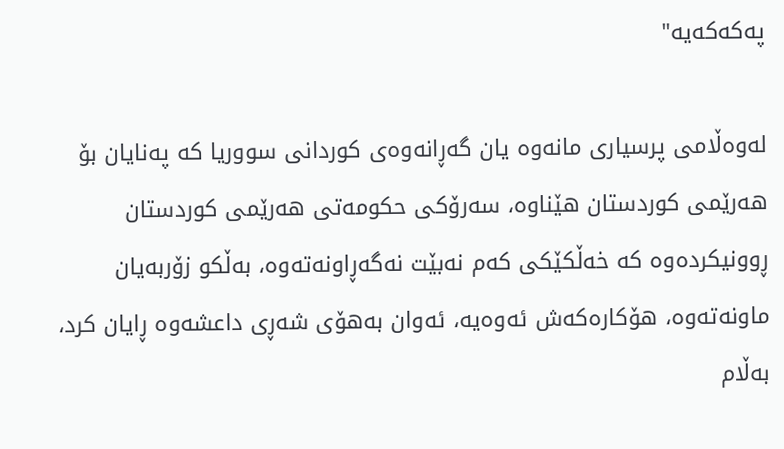په‌كه‌كه‌یه‌"

له‌وه‌ڵامی پرسیاری مانه‌وه‌ یان گه‌ڕانه‌وه‌ی كوردانی سووریا کە په‌نایان بۆ هه‌رێمی كوردستان هێناوه‌، سه‌رۆكی حكومه‌تی هه‌رێمی كوردستان ڕوونیکردەوە کە خەڵکێکی کەم نه‌بێت نەگەڕاونەتەوە، به‌ڵکو زۆربه‌یان ماونه‌ته‌وه‌، هۆكاره‌كه‌ش ئه‌وه‌یه‌، ئه‌وان به‌هۆی شه‌ڕی داعشه‌وه‌ ڕایان كرد، به‌ڵام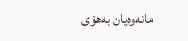مانه‌وه‌یان به‌هۆی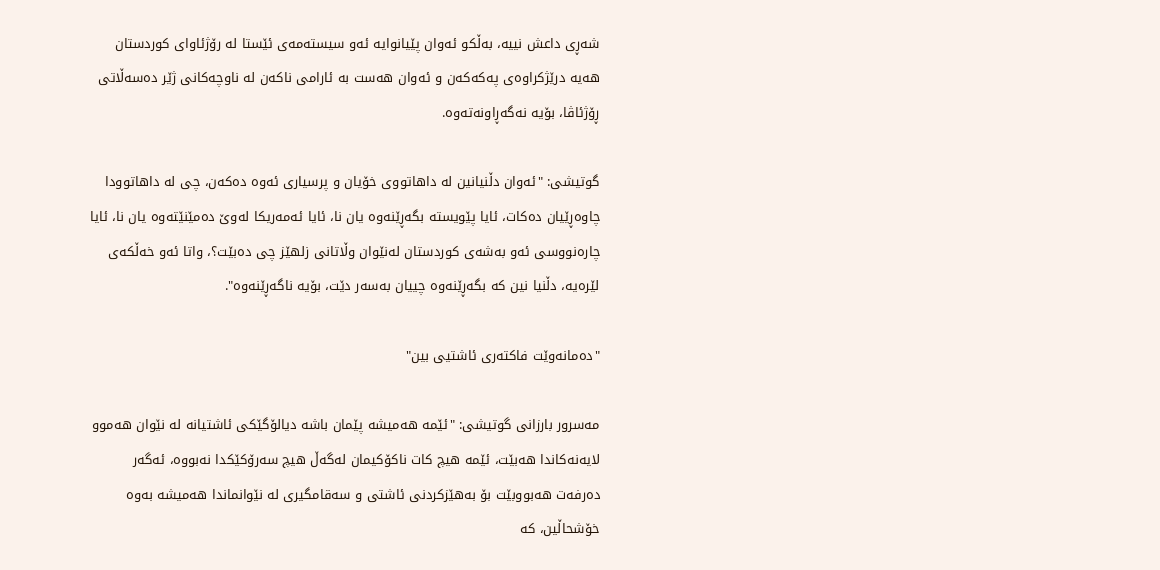شه‌ڕ‌ی داعش نییه‌، به‌ڵكو ئه‌وان پێیانوایه‌ ئه‌و سیسته‌مه‌ی ئێستا له‌ رۆژئاوای كوردستان هه‌یه‌ درێژكراوه‌ی په‌كه‌كه‌ن و ئه‌وان هه‌ست به‌ ئارامی ناكه‌ن لە ناوچەکانی ژێر دەسەڵاتی ڕۆژئاڤا، بۆیه‌ نه‌گه‌ڕاونه‌ته‌وه.

گوتیشی: "ئه‌وان دڵنیانین لە داهاتووی خۆیان و پرسیاری ئه‌وه‌ ده‌كه‌ن،‌ چی له‌ داهاتوودا چاوه‌ڕێیان ده‌كات، ئایا پێویسته‌ بگه‌ڕێنه‌وه‌ یان نا، ئایا ئه‌مه‌ریكا له‌وێ ده‌مێنێته‌وه‌ یان نا، ئایا چاره‌نووسی ئه‌و به‌شه‌ی كوردستان له‌نێوان وڵاتانی زلهێز چی ده‌بێت؟، واتا ئه‌و خه‌ڵكه‌ی لێره‌یه‌، دڵنیا نین كه‌ بگه‌ڕێنه‌وه‌ چییان به‌سه‌ر دێت، بۆیه‌ ناگه‌ڕێنه‌وه".

"ده‌مانه‌وێت فاكته‌ری ئاشتیی بین"

مه‌سرور بارزانی گوتیشی: "ئێمه‌ هه‌میشه‌ پێمان باشه‌ دیالۆگێكی ئاشتیانه‌ له‌ نێوان هه‌موو لایه‌نه‌كاندا هه‌بێت، ئێمه‌ هیچ كات ناكۆكیمان له‌گه‌ڵ هیچ سه‌رۆكێكدا نه‌بووه‌، ئه‌گه‌ر ده‌رفه‌ت هه‌بووبێت بۆ به‌هێزكردنی ئاشتی و سه‌قامگیری له‌ نێوانماندا هه‌میشه‌ به‌وه‌ خۆشحاڵین، كه‌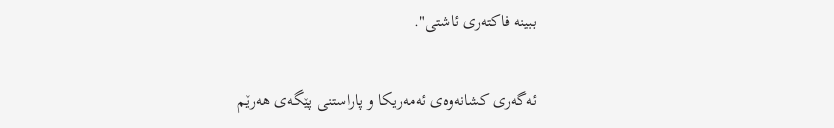ببینه‌ فاكته‌ری ئاشتی".

ئه‌گه‌ری كشانه‌وه‌ی ئه‌مه‌ریكا و پاراستنی پێگه‌ی هه‌رێم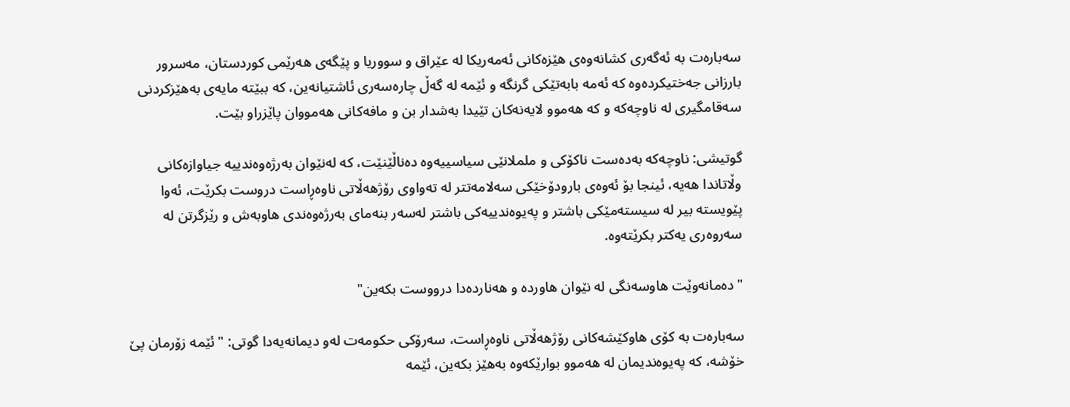سه‌‌باره‌ت به‌ ئه‌گه‌ری كشانه‌وه‌ی هێزه‌كانی ئه‌مه‌ریكا له‌ عێراق و سووریا و پێگه‌ی هه‌رێمی كوردستان، مه‌سرور بارزانی جه‌ختیكرده‌وه‌ کە ئه‌مه‌ بابه‌تێكی گرنگه‌ و ئێمە لە گەڵ چارەسەری ئاشتیانەین، كه‌ ببێتە مایه‌ی به‌هێزكردنی سه‌قامگیری له‌ ناوچه‌كه‌ و کە هه‌موو لایه‌نه‌كان تێیدا به‌شدار بن و مافەکانی هەمووان پاێزراو بێت.

گوتیشی: ناوچەکە به‌ده‌ست ناكۆكی و ململانێی سیاسییه‌وه‌ ده‌ناڵێنێت، كه‌ له‌نێوان به‌رژه‌وه‌ندییه‌ جیاوازه‌كانی وڵاتاندا هه‌یه‌، ئینجا بۆ ئه‌وه‌ی بارودۆخێكی سه‌لامه‌تتر له‌ ته‌واوی رۆژهه‌ڵاتی ناوه‌ڕاست دروست بكرێت، ئه‌وا پێویسته‌ بیر له‌ سیسته‌مێكی باشتر و په‌یوه‌ندییه‌كی باشتر له‌سه‌ر بنه‌مای به‌رژه‌وه‌ندی هاوبه‌ش و رێزگرتن له‌ سه‌روه‌ری یه‌كتر بكرێته‌وه‌.

"ده‌مانه‌وێت هاوسه‌نگی له‌ نێوان هاورده‌ و هه‌نارده‌دا درووست بكه‌ین"

سه‌باره‌ت به‌ كۆی هاوكێشه‌كانی رۆژهه‌ڵاتی ناوه‌ڕاست، سه‌رۆكی حكومه‌ت له‌و دیمانه‌یه‌دا گوتی: "ئێمه‌ زۆرمان پێ خۆشه‌، كه‌ په‌یوه‌ندیمان له‌ هه‌موو بوارێكه‌وه‌ به‌هێز بكه‌ین، ئێمه‌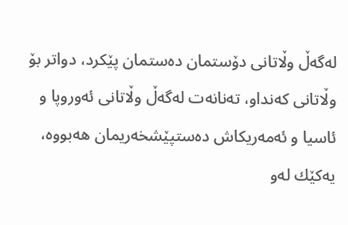له‌گه‌ڵ وڵاتانی دۆستمان ده‌ستمان پێكرد، دواتر بۆ وڵاتانی كه‌نداو، ته‌نانه‌ت له‌گه‌ڵ وڵاتانی ئه‌وروپا و ئاسیا و ئه‌مه‌ریكاش ده‌ستپێشخه‌ریمان هه‌بووه‌، یه‌كێك له‌و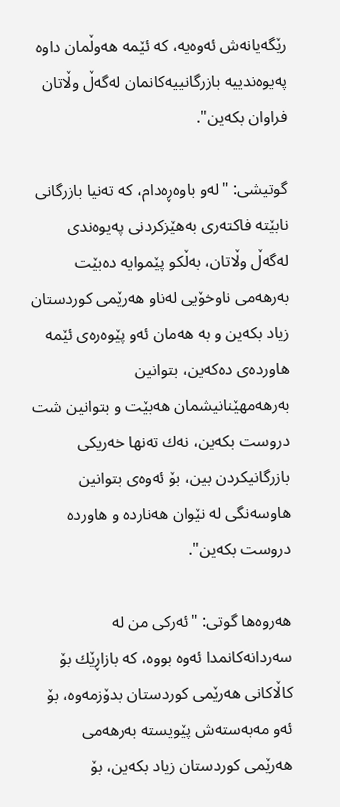رێگه‌یانه‌ش ئه‌وه‌یه‌، كه‌ ئێمه‌ هه‌وڵمان داوه‌ په‌یوه‌ندییه‌ بازرگانییه‌كانمان له‌گه‌ڵ وڵاتان فراوان بكه‌ین".

گوتیشی: "له‌و باوه‌ڕه‌دام، كه‌ ته‌نیا بازرگانی نابێته‌ فاكته‌ری به‌هێزكردنی په‌یوه‌ندی له‌گه‌ڵ وڵاتان، به‌ڵكو پێموایه‌ ده‌بێت به‌رهه‌می ناوخۆیی له‌ناو هه‌رێمی كوردستان زیاد بكه‌ین و به‌ هه‌مان ئه‌و پێوه‌ره‌ی ئێمه‌ هاورده‌ی ده‌كه‌ین، بتوانین به‌رهه‌مهێنانیشمان هه‌بێت و بتوانین شت دروست بكه‌ین، نه‌ك ته‌نها خه‌ریكی بازرگانیكردن بین، بۆ ئه‌وه‌ی بتوانین هاوسه‌نگی له‌ نێوان هه‌نارده‌ و هاورده‌ دروست بكه‌ین".

هه‌روه‌ها گوتی: "ئه‌ركی من له‌ سه‌ردانه‌كانمدا ئه‌وه‌ بووه،‌ كه‌ بازاڕێك بۆ كاڵاكانی هه‌رێمی كوردستان بدۆزمه‌وه‌، بۆ ئه‌و مه‌به‌سته‌ش پێویسته‌ به‌رهه‌می هه‌رێمی كوردستان زیاد بكه‌ین، بۆ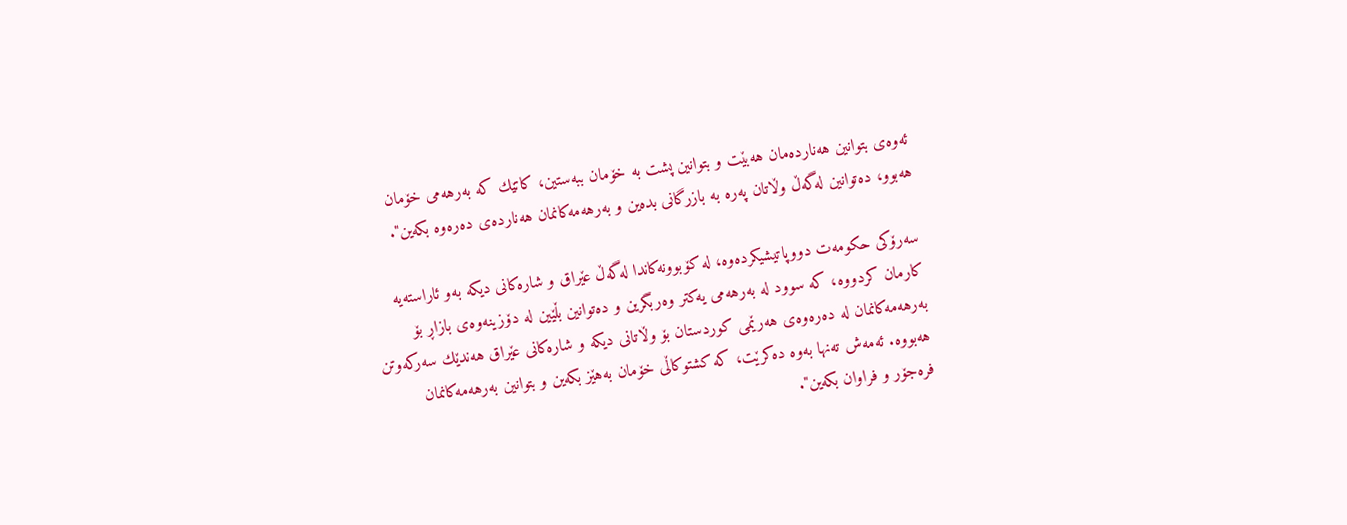ئه‌وه‌ی بتوانین هه‌نارده‌مان هه‌بێت و بتوانین پشت به‌ خۆمان ببه‌ستین، كاتێك كه‌ به‌رهه‌می خۆمان هه‌بوو، ده‌توانین له‌گه‌ڵ وڵاتان په‌ره‌ به‌ بازرگانی بده‌ین و به‌رهه‌مه‌كانمان هه‌نارده‌ی ده‌ره‌وه‌ بكه‌ین".

سه‌رۆكی حكومه‌ت دووپاتیشیكرده‌وه‌، له‌ كۆبوونه‌كاندا له‌گه‌ڵ عێراق و شاره‌كانی دیكه‌ به‌و ئاراسته‌یه‌ كارمان كردووه‌، كه‌ سوود له‌ به‌رهه‌می یه‌كتر وه‌ربگرین و ده‌توانین بڵێین له‌ دۆزینه‌وه‌ی بازاڕ بۆ به‌رهه‌مه‌كانمان له‌ ده‌ره‌وه‌ی هه‌رێمی كوردستان بۆ وڵاتانی دیكه‌ و شاره‌كانی عێراق هه‌ندێك سه‌ركه‌وتن هه‌بووه‌. ئه‌مه‌ش ته‌نها به‌وه‌ ده‌كرێت، كه‌ كشتوكاڵی خۆمان به‌هێز بكه‌ین و بتوانین به‌رهه‌مه‌كانمان فره‌جۆر و فراوان بكه‌ین".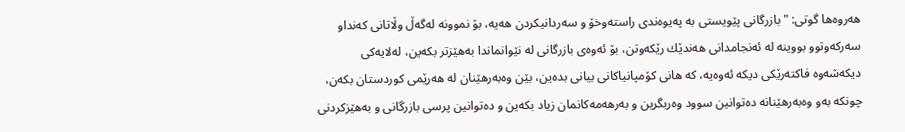هه‌روه‌ها گوتی: "بازرگانی پێویستی به‌ په‌یوه‌ندی راسته‌وخۆ و سه‌ردانیكردن هه‌یه‌، بۆ نموونه‌ له‌گه‌ڵ وڵاتانی كه‌نداو سه‌ركه‌وتوو بووینه‌ له‌ ئه‌نجامدانی هه‌ندێك رێكه‌وتن، بۆ ئه‌وه‌ی بازرگانی له‌ نێوانماندا به‌هێزتر بكه‌ین، له‌لایه‌كی دیكه‌شه‌وه‌ فاكته‌رێكی دیكه‌ ئه‌وه‌یه‌، كه‌ هانی كۆمپانیاكانی بیانی بده‌ین، بێن وه‌به‌رهێنان له‌ هه‌رێمی كوردستان بكه‌ن، چونكه‌ به‌و وه‌به‌رهێنانه‌ ده‌توانین سوود وه‌ربگرین و به‌رهه‌مه‌كانمان زیاد بكه‌ین و ده‌توانین پرسی بازرگانی و به‌هێزكردنی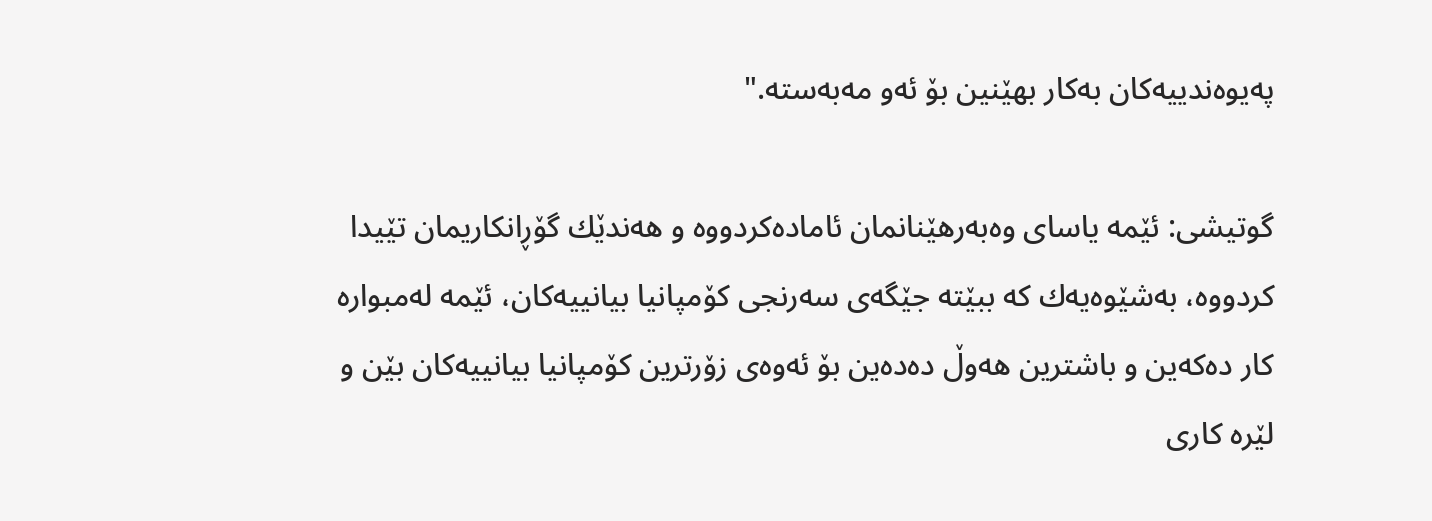په‌یوه‌ندییه‌كان به‌كار بهێنین بۆ ئه‌و مه‌به‌سته‌."

گوتیشی: ئێمه‌ یاسای وه‌به‌رهێنانمان ئاماده‌كردووه‌ و هه‌ندێك گۆڕانكاریمان تێیدا كردووه‌‌، به‌شێوه‌یه‌ك كه‌ ببێته‌ جێگه‌ی سه‌رنجی كۆمپانیا بیانییه‌كان، ئێمه‌ له‌مبواره‌ كار ده‌كه‌ین و باشترین هه‌وڵ ده‌ده‌ین بۆ ئه‌وه‌ی زۆرترین كۆمپانیا بیانییه‌كان بێن و لێره‌ كاری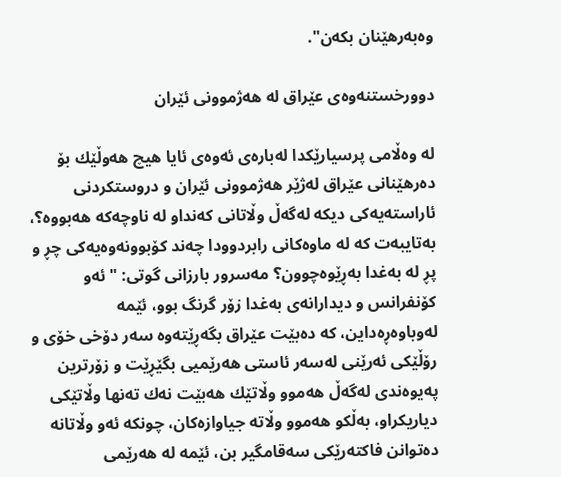وه‌به‌رهێنان بكه‌ن".

دوورخستنه‌وه‌ی عێراق له‌ هه‌ژموونی ئێران

له‌ وه‌ڵامی پرسیارێكدا له‌باره‌ی ئه‌وه‌ی ئایا هیچ هه‌وڵێك بۆ ده‌رهێنانی عێراق له‌ژێر هه‌ژموونی ئێران و دروستكردنی ئاراسته‌یه‌كی دیكه‌ له‌گه‌ڵ وڵاتانی كه‌نداو له‌ ناوچه‌كه‌ هه‌بووه‌؟، به‌تایبه‌ت كه‌ له‌ ماوه‌كانی رابردوودا چه‌ند كۆبوونه‌وه‌یه‌كی چڕ و پڕ له‌ به‌غدا به‌ڕێوه‌چوون؟ مه‌سرور بارزانی گوتی: "ئه‌و كۆنفرانس و دیدارانه‌ی به‌غدا زۆر گرنگ بوو، ئێمه‌ له‌وباوه‌ڕه‌داین، كه‌ ده‌بێت عێراق بگه‌ڕێته‌وه‌ سه‌ر دۆخی خۆی و رۆڵێكی ئه‌رێنی له‌سه‌ر ئاستی هه‌رێمیی بگێڕێت و زۆرترین په‌یوه‌ندی له‌گه‌ڵ هه‌موو وڵاتێك هه‌بێت نه‌ك ته‌نها وڵاتێكی دیاریكراو، به‌ڵكو هه‌موو وڵاته‌ جیاوازه‌كان، چونكه‌ ئه‌و وڵاتانه‌ ده‌توانن فاكته‌رێكی سه‌قامگیر بن، ئێمه‌ له‌ هه‌رێمی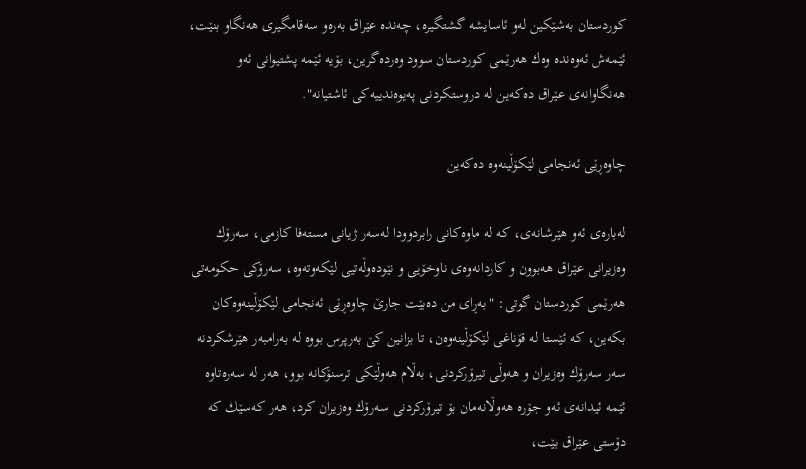كوردستان به‌شێكین له‌و ئاسایشه‌ گشتگیره‌، چه‌نده‌ عێراق به‌ره‌و سه‌قامگیری هه‌نگاو بنێت، ئێمه‌ش ئه‌وه‌نده‌ وه‌ك هه‌رێمی كوردستان سوود وه‌رده‌گرین، بۆیه‌ ئێمه‌ پشتیوانی ئه‌و هه‌نگاوانه‌ی عێراق ده‌كه‌ین له‌ دروستكردنی په‌یوه‌ندییه‌كی ئاشتیانه".

چاوه‌ڕێی ئه‌نجامی لێكۆڵینه‌وه‌ ده‌كه‌ین

له‌باره‌ی ئه‌و هێرشانه‌ی، كه‌ له‌ ماوه‌كانی رابردوودا له‌سه‌ر ژیانی مسته‌فا كازمی، سه‌رۆك وه‌زیرانی عێراق هه‌بوون و كاردانه‌وه‌ی ناوخۆیی و نێوده‌وڵه‌تیی لێكه‌وته‌وه‌، سه‌رۆكی حكومه‌تی هه‌رێمی كوردستان گوتی: "به‌ڕای من ده‌بێت جارێ چاوه‌ڕێی ئه‌نجامی لێكۆڵینه‌وه‌كان بكه‌ین، كه‌ ئێستا له‌ قۆناغی لێكۆڵینه‌وه‌ن، تا‌ بزانین كێ به‌رپرس بووه‌ له‌ به‌رامبه‌ر هێرشكردنه‌ سه‌ر سه‌رۆك وه‌زیران و هه‌وڵی تیرۆركردنی، به‌ڵام هه‌وڵێكی ترسنۆكانه‌ بوو، هه‌ر له‌ سه‌ره‌تاوه‌ ئێمه‌ ئیدانه‌ی ئه‌و جۆره‌ هه‌وڵانه‌مان بۆ تیرۆركردنی سه‌رۆك وه‌زیران كرد، هه‌ر كه‌سێك كه‌ دۆستی عێراق بێت،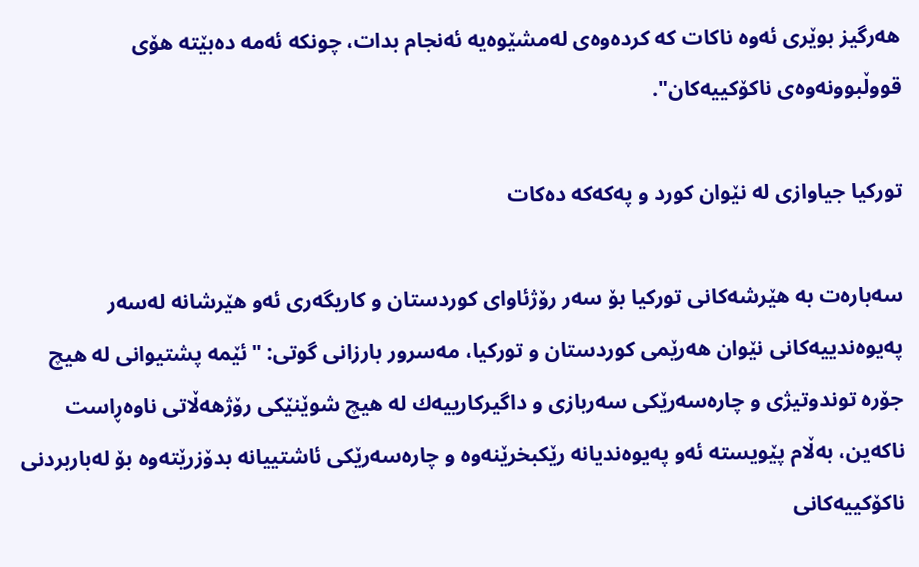هه‌رگیز بوێری ئه‌وه‌ ناكات كه‌ كرده‌وه‌ی له‌مشێوه‌یه‌ ئه‌نجام بدات، چونكه‌ ئه‌مه‌ ده‌بێته‌ هۆی قووڵبوونه‌وه‌ی ناكۆكییه‌كان".

توركیا جیاوازی له‌ نێوان كورد و په‌كه‌كه‌ ده‌كات

سه‌باره‌ت به‌ هێرشه‌كانی توركیا بۆ سه‌ر رۆژئاوای كوردستان و كاریگه‌ری ئه‌و هێرشانه‌ له‌سه‌ر په‌یوه‌ندییه‌كانی نێوان هه‌رێمی كوردستان و توركیا، مه‌سرور بارزانی گوتی: "ئێمه‌ پشتیوانی له‌ هیچ جۆره‌ توندوتیژی و چاره‌سه‌رێكی سه‌ربازی و داگیركارییه‌ك له‌ هیچ شوێنێكی رۆژهه‌ڵاتی ناوه‌ڕاست ناكه‌ین، به‌ڵام پێویسته‌ ئه‌و په‌یوه‌ندیانه‌ رێكبخرێنه‌وه‌ و چاره‌سه‌رێكی ئاشتییانه‌ بدۆزرێته‌وه‌ بۆ له‌باربردنی ناكۆكییه‌كانی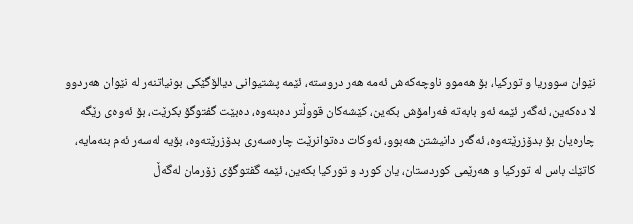نێوان سووریا و توركیا، بۆ هه‌موو ناوچه‌كه‌ش ئه‌مه‌ هه‌ر دروسته‌، ئێمه‌ پشتیوانی دیالۆگێكی بونیاتنه‌ر له‌ نێوان هه‌ردوو لا ده‌كه‌ین، ئه‌گه‌ر ئێمه‌ ئه‌و بابه‌ته‌ فه‌رامۆش بكه‌ین، كێشه‌كان قووڵتر ده‌بنه‌وه‌، ده‌بێت گفتوگۆ بكرێت، بۆ ئه‌وه‌ی رێگه‌ چاره‌یان بۆ بدۆزرێته‌وه‌، ئه‌گه‌ر دانیشتن هه‌بوو، ئه‌وكات ده‌توانرێت چاره‌سه‌ری بدۆزرێته‌وه‌، بۆیه‌ له‌سه‌ر ئه‌م بنه‌مایه‌، كاتێك باس له‌ توركیا و هه‌رێمی كوردستان، یان كورد و توركیا بكه‌ین، ئێمه‌ گفتوگۆی زۆرمان له‌گه‌ڵ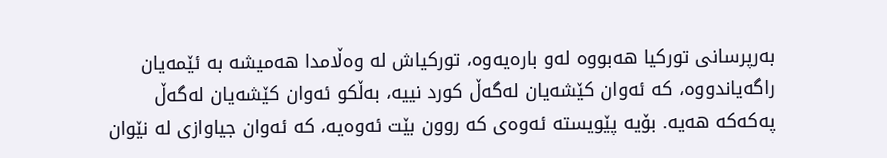به‌رپرسانی توركیا هه‌بووه‌ له‌و باره‌یه‌وه‌، توركیاش له‌ وه‌ڵامدا هه‌میشه‌ به‌ ئێمه‌یان راگه‌یاندووه‌، كه‌ ئه‌وان كێشه‌یان له‌گه‌ڵ كورد نییه‌، به‌ڵكو ئه‌وان كێشه‌یان له‌گه‌ڵ په‌كه‌كه‌ هه‌یه‌. بۆیه‌ پێویسته‌ ئه‌وه‌ی كه‌ روون بێت ئه‌وه‌یه‌، كه‌ ئه‌وان جیاوازی له‌ نێوان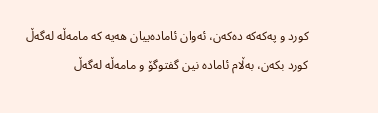كورد و په‌كه‌كه‌ ده‌كه‌ن، ئه‌وان ئاماده‌ییان هه‌یه‌ كه‌ مامه‌ڵه‌ له‌گه‌ڵ كورد بكه‌ن، به‌ڵام ئاماده‌ نین گفتوگۆ و مامه‌ڵه‌ له‌گه‌ڵ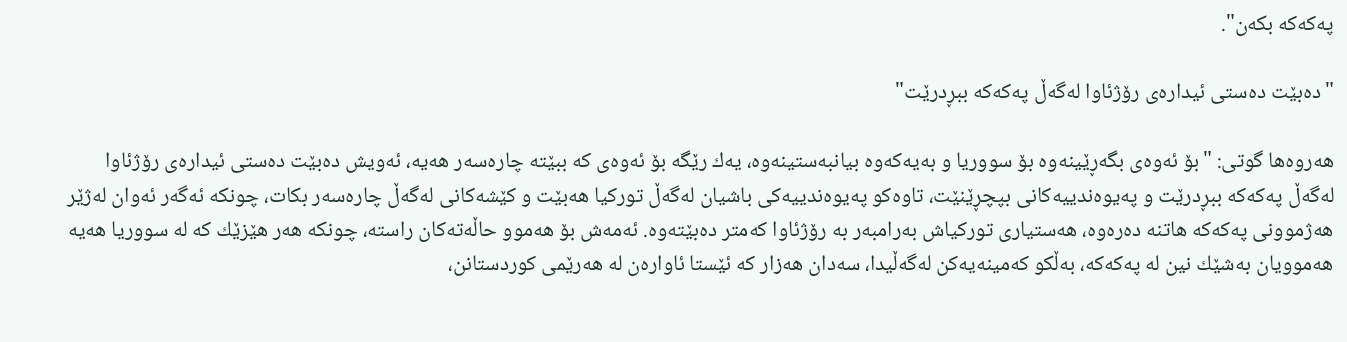په‌كه‌كه‌ بكه‌ن".

"ده‌بێت ده‌ستی ئیداره‌ی رۆژئاوا له‌گه‌ڵ په‌كه‌كه‌ ببڕدرێت"

هه‌روه‌ها گوتی: "بۆ ئه‌وه‌ی بگه‌ڕێینه‌وه‌ بۆ سووریا و به‌یه‌كه‌وه‌ بیانبه‌ستینه‌وه‌، یه‌ك رێگه‌ بۆ ئه‌وه‌ی كه‌ ببێته‌ چاره‌سه‌ر هه‌یه‌، ئه‌ویش ده‌بێت ده‌ستی ئیداره‌ی رۆژئاوا له‌گه‌ڵ په‌كه‌كه‌ ببڕدرێت و په‌یوه‌ندییه‌كانی بپچڕێنێت، تاوه‌كو په‌یوه‌ندییه‌كی باشیان له‌گه‌ڵ توركیا هه‌بێت و كێشه‌كانی له‌گه‌ڵ چاره‌سه‌ر بكات، چونكه‌ ئه‌گه‌ر ئه‌وان له‌ژێر هه‌ژموونی په‌كه‌كه‌ هاتنه‌ ده‌ره‌وه‌، هه‌ستیاری توركیاش به‌رامبه‌ر به‌ رۆژئاوا كه‌متر ده‌بێته‌وه‌. ئه‌مه‌ش بۆ هه‌موو حاڵه‌ته‌كان راسته‌، چونكه‌ هه‌ر هێزێك كه‌ له‌ سووریا هه‌یه‌ هه‌موویان به‌شێك نین له‌ په‌كه‌كه‌، به‌ڵكو كه‌مینه‌یه‌كن له‌گه‌ڵیدا، سه‌دان هه‌زار كه‌ ئێستا ئاواره‌ن له‌ هه‌رێمی كوردستانن،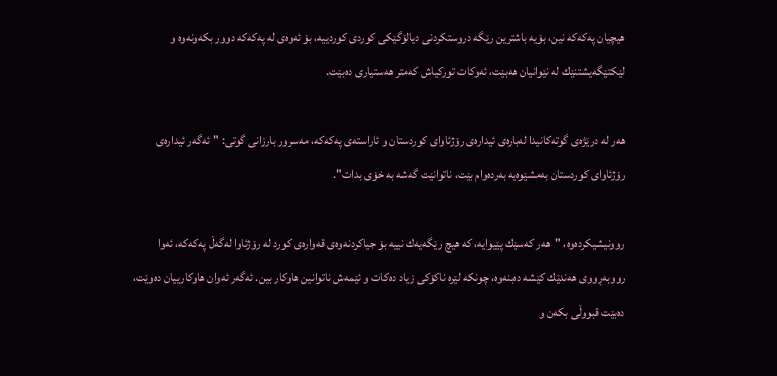هیچیان په‌كه‌كه‌ نین، بۆیه‌ باشترین رێگه‌ دروستكردنی دیالۆگێكی كوردی كوردییه‌، بۆ ئه‌وه‌ی له‌ په‌كه‌كه‌ دوور بكه‌ونه‌وه‌ و لێكتێگه‌یشتنێك له‌ نێوانیان هه‌بێت، ئه‌وكات توركیاش كه‌متر هه‌ستیاری ده‌بێت.

هه‌ر له‌ درێژه‌ی گوته‌كانیدا له‌باره‌ی ئیداره‌ی رۆژئاوای كوردستان و ئاراسته‌ی په‌كه‌كه‌، مه‌سرور بارزانی گوتی: "ئه‌گه‌ر ئیداره‌ی رۆژئاوای كوردستان به‌مشێوه‌یه‌ به‌رده‌وام بێت، ناتوانێت گه‌شه‌ به‌ خۆی بدات".

روونیشیكرده‌وه‌، "هه‌ر كه‌سێك پێیوایه‌، كه‌ هیچ رێگه‌یه‌ك نییه‌ بۆ جیاكردنه‌وه‌ی قه‌واره‌ی كورد له‌ رۆژئاوا له‌گه‌ڵ په‌كه‌كه‌، ئه‌وا رووبه‌ڕووی هه‌ندێك كێشه‌ ده‌بنه‌وه‌، چونكه‌ لێره‌ ناكۆكی زیاد ده‌كات و ئێمه‌ش ناتوانین هاوكار بین. ئه‌گه‌ر ئه‌وان هاوكارییان ده‌وێت، ده‌بێت قبووڵی بكه‌ن و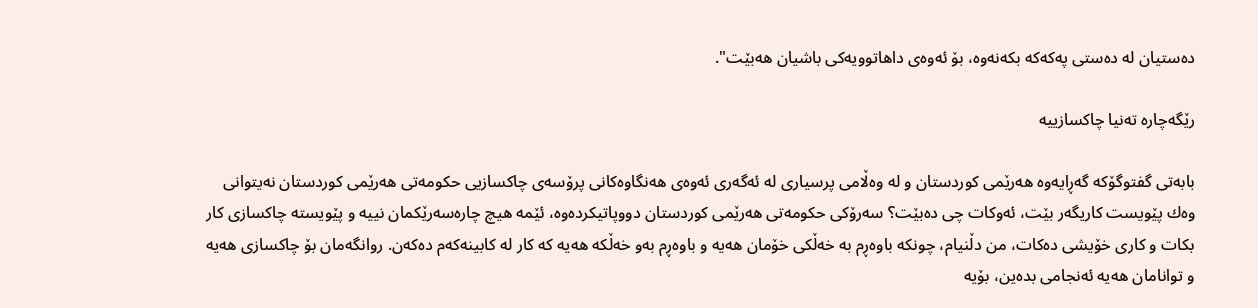ده‌ستیان له‌ ده‌ستی په‌كه‌كه‌ بكه‌نه‌وه‌، بۆ ئه‌وه‌ی داهاتوویه‌كی باشیان هه‌بێت".

رێگه‌چاره‌ ته‌نیا چاكسازییه‌

بابه‌تی گفتوگۆكه‌ گه‌ڕایه‌وه‌ هه‌رێمی كوردستان و له‌ وه‌ڵامی پرسیاری ‌له‌ ئه‌گه‌ری ئه‌وه‌ی هه‌نگاوه‌كانی پرۆسه‌ی چاكسازیی حكومه‌تی هه‌رێمی كوردستان نه‌یتوانی وه‌ك پێویست كاریگه‌ر بێت، ئه‌وكات چی ده‌بێت؟ سه‌رۆكی حكومه‌تی هه‌رێمی كوردستان دووپاتیكرده‌وه‌، ئێمه‌ هیچ چاره‌سه‌رێكمان نییه‌ و پێویسته‌ چاكسازی كار بكات و كاری خۆیشی ده‌كات، من دڵنیام، چونكه‌ باوه‌ڕم به‌ خه‌ڵكی خۆمان هه‌یه‌ و باوه‌ڕم به‌و خه‌ڵكه‌ هه‌یه‌ كه‌ كار له‌ كابینه‌كه‌م ده‌كه‌ن. روانگه‌مان بۆ چاكسازی هه‌یه‌ و توانامان هه‌یه‌ ئه‌نجامی بده‌ین، بۆیه‌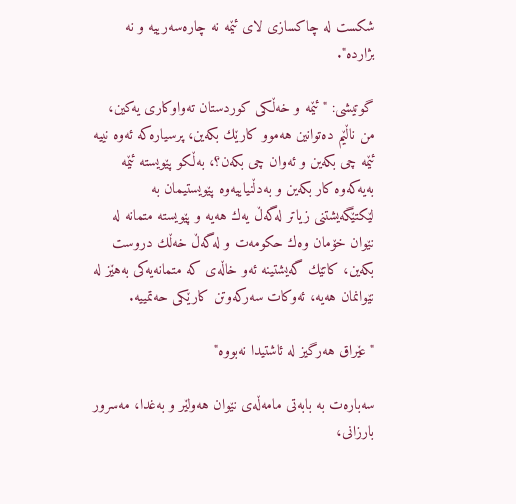شكست له‌ چاكسازی لای ئێمه‌ نه‌ چاره‌سه‌رییه‌ و نه‌ بژارده".

گوتیشی: "ئێمه‌ و خه‌ڵكی كوردستان ته‌واوكاری یه‌كین، من ناڵێم ده‌توانین هه‌موو كارێك بكه‌ین، پرسیاره‌كه‌ ئه‌وه‌ نییه‌‌ ئێمه‌ چی بكه‌ین و ئه‌وان چی بكه‌ن؟، به‌ڵكو پێویسته‌ ئێمه‌ به‌یه‌كه‌وه‌ كار بكه‌ین و به‌دڵنیاییه‌وه‌ پێویستیمان به‌ لێكتێگه‌یشتنی زیاتر له‌گه‌ڵ یه‌ك هه‌یه‌ و پێویسته‌ متمانه‌ له‌ نێوان خۆمان وه‌ك حكومه‌ت و له‌گه‌ڵ خه‌ڵك دروست بكه‌ین، كاتێك گه‌یشتینه‌ ئه‌و خاڵه‌ی كه‌ متمانه‌یه‌كی به‌هێز له‌ نێوانمان هه‌یه‌، ئه‌وكات سه‌ركه‌وتن كارێكی حه‌تمییه‌.

"عێراق هه‌رگیز له‌ ئاشتیدا نه‌بووه‌"

سه‌باره‌ت به‌ بابه‌تی مامه‌ڵه‌ی نێوان هه‌ولێر و به‌غدا، مه‌سرور بارزانی،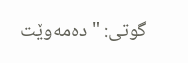گوتی: " ده‌مه‌وێت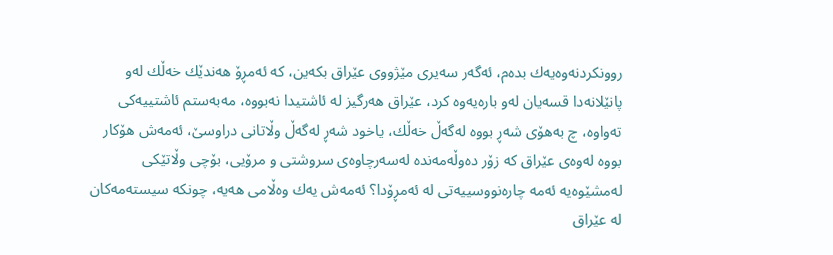روونكردنه‌وه‌یه‌ك بده‌م، ئه‌گه‌ر سه‌یری مێژووی عێراق بكه‌ین، كه‌ ئه‌مڕۆ هه‌ندێك خه‌ڵك له‌و پانێلانه‌دا قسه‌یان له‌و باره‌یه‌وه‌ كرد، عێراق هه‌رگیز له‌ ئاشتیدا نه‌بووه‌، مه‌به‌ستم ئاشتییه‌كی ته‌واوه‌، چ به‌هۆی شه‌ڕ بووه‌ له‌گه‌ڵ خه‌ڵك، یاخود شه‌ڕ له‌گه‌ڵ وڵاتانی دراوسێ، ئه‌مه‌ش هۆكار بووه‌ له‌وه‌ی‌ عێراق كه‌ زۆر ده‌وڵه‌مه‌نده‌ له‌سه‌رچاوه‌ی سروشتی و مرۆیی، بۆچی وڵاتێكی له‌مشێوه‌یه‌ ئه‌مه‌ چاره‌نووسییه‌تی له ئه‌‌مڕۆدا؟ ئه‌مه‌ش یه‌ك وه‌ڵامی هه‌یه‌، چونكه‌ سیسته‌مه‌كان له‌ عێراق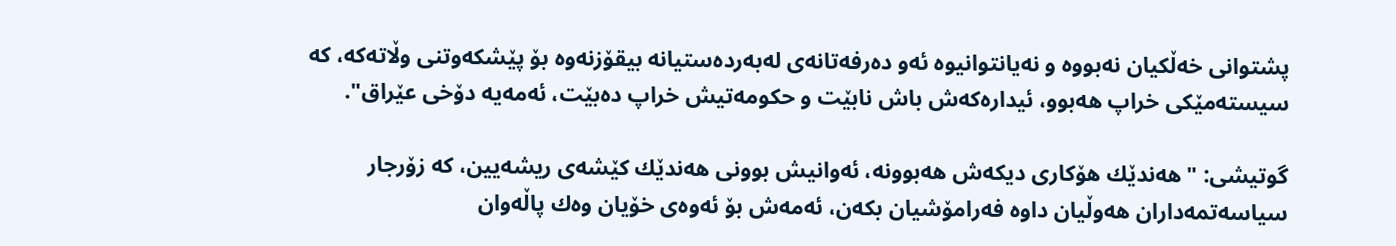پشتوانی خه‌ڵكیان نه‌بووه‌ و نه‌یانتوانیوه‌ ئه‌و ده‌رفه‌تانه‌ی له‌به‌رده‌ستیانه‌ بیقۆزنه‌وه‌ بۆ پێشكه‌وتنی وڵاته‌كه‌، كه‌ سیسته‌مێكی خراپ هه‌بوو، ئیداره‌كه‌ش باش نابێت و حكومه‌تیش خراپ ده‌بێت، ئه‌مه‌یه‌ دۆخی عێراق".

گوتیشی: "هه‌ندێك هۆكاری دیكه‌ش هه‌بوونه‌، ئه‌وانیش بوونی هه‌ندێك كێشه‌ی ریشه‌یین، كه‌ زۆرجار سیاسه‌تمه‌داران هه‌وڵیان داوه‌ فه‌رامۆشیان بكه‌ن، ئه‌مه‌ش بۆ ئه‌وه‌ی خۆیان وه‌ك پاڵه‌وان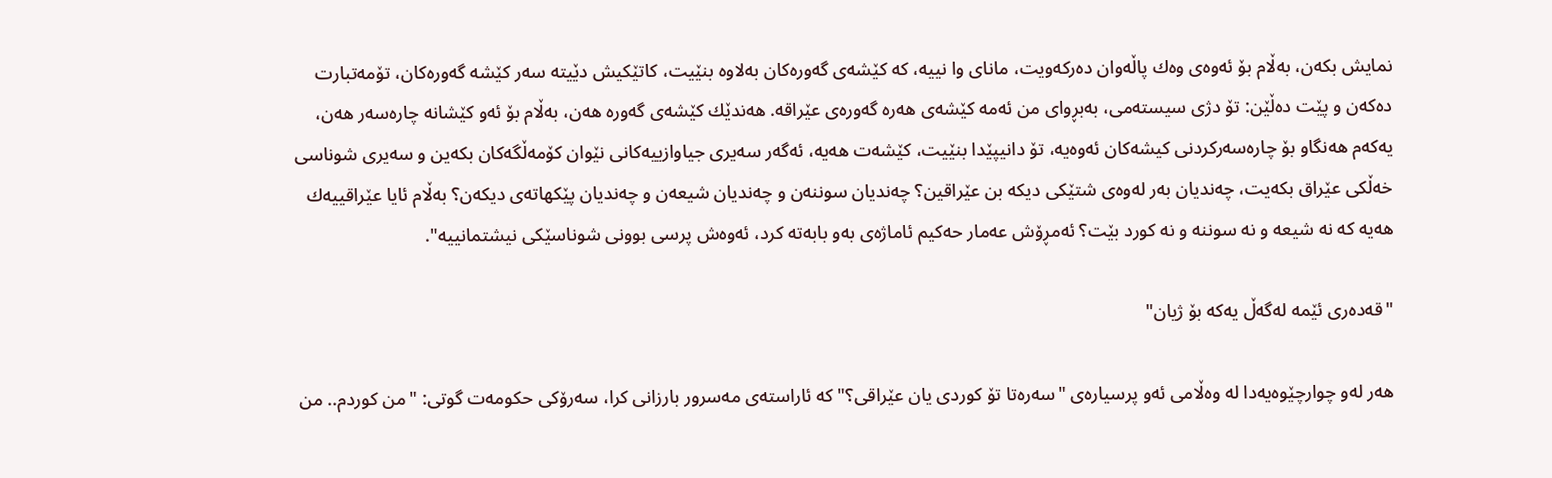نمایش بكه‌ن، به‌ڵام بۆ ئه‌وه‌ی وه‌ك پاڵه‌وان ده‌ركه‌ویت، مانای وا نییه‌، كه‌ كێشه‌ی گه‌وره‌كان به‌لاوه‌ بنێیت، كاتێكیش دێیته‌ سه‌ر كێشه‌ گه‌وره‌كان، تۆمه‌تبارت ده‌كه‌ن و پێت ده‌ڵێن: تۆ دژی سیسته‌می، به‌بڕوای من ئه‌مه‌ كێشه‌ی هه‌ره‌ گه‌وره‌ی عێراقه‌. هه‌ندێك كێشه‌ی گه‌وره‌ هه‌ن، به‌ڵام بۆ ئه‌و كێشانه‌ چاره‌سه‌ر هه‌ن، یه‌كه‌م هه‌نگاو بۆ چاره‌سه‌ركردنی كیشه‌كان ئه‌وه‌یه‌،‌ تۆ دانیپێدا بنێیت،‌ كێشه‌ت هه‌یه‌، ئه‌گه‌ر سه‌یری جیاوازییه‌كانی نێوان كۆمه‌ڵگه‌كان بكه‌ین و سه‌یری شوناسی خه‌ڵكی عێراق بكه‌یت، چه‌ندیان به‌ر له‌وه‌ی شتێكی دیكه‌ بن عێراقین؟ چه‌ندیان سوننه‌ن و چه‌ندیان شیعه‌ن و چه‌ندیان پێكهاته‌ی دیكه‌ن؟ به‌ڵام ئایا عێراقییه‌ك هه‌یه‌ كه‌ نه‌ شیعه‌ و نه‌ سوننه‌ و نه‌ كورد بێت؟ ئه‌مڕۆش عه‌مار حه‌كیم ئاماژه‌ی به‌و بابه‌ته‌ كرد، ئه‌وه‌ش پرسی بوونی شوناسێكی نیشتمانییه".

"قه‌ده‌ری ئێمه‌ له‌گه‌ڵ یه‌كه‌ بۆ ژیان"

هه‌ر له‌و چوارچێوه‌یه‌دا له‌ وه‌ڵامی ئه‌و پرسیاره‌ی "سه‌ره‌تا تۆ كوردی یان عێراقی؟" كه‌ ئاراسته‌ی مه‌سرور بارزانی كرا، سه‌رۆكی حكومه‌ت گوتی: "من كوردم.. من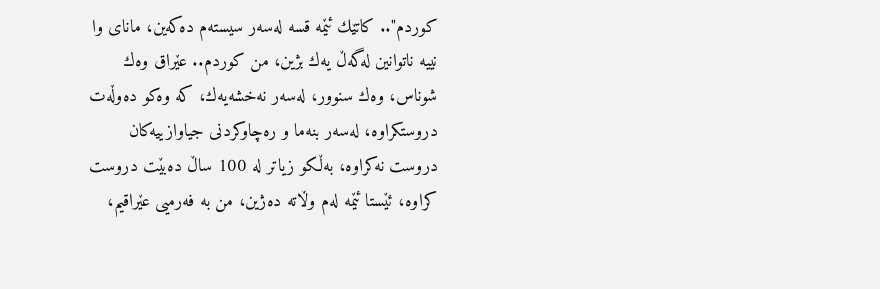كوردم".. كاتێك ئێمه‌ قسه‌ له‌سه‌ر سیسته‌م ده‌كه‌ین، مانای وا نییه‌‌ ناتوانین له‌گه‌ڵ یه‌ك بژین، من كوردم.. عێراق وه‌ك شوناس، وه‌ك سنوور، له‌سه‌ر نه‌خشه‌یه‌ك، كه‌ وه‌كو ده‌وڵه‌ت دروستكراوه‌، له‌سه‌ر بنه‌ما و ره‌چاوكردنی جیاوازییه‌كان دروست نه‌كراوه‌، به‌ڵكو زیاتر له‌ 100 ساڵ ده‌بێت دروست كراوه‌، ئێستا ئێمه‌ له‌م وڵاته‌ ده‌ژین، من به‌ فه‌رمیی عێراقیم،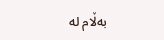به‌ڵام له‌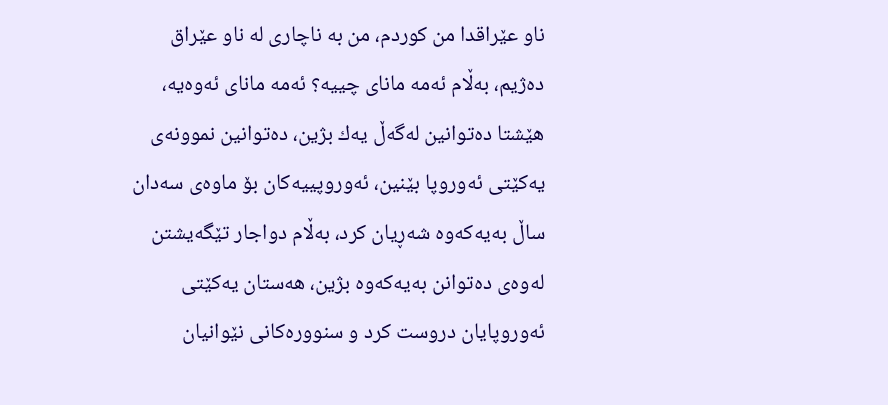ناو عێراقدا من كوردم، من به‌ ناچاری له‌ ناو عێراق ده‌ژیم، به‌ڵام ئه‌مه‌ مانای چییه‌؟ ئه‌مه‌ مانای ئه‌وه‌یه،‌ هێشتا ده‌توانین له‌گه‌ڵ یه‌ك بژین، ده‌توانین نموونه‌ی یه‌كێتی ئه‌وروپا بێنین، ئه‌وروپییه‌كان بۆ ماوه‌ی سه‌دان ساڵ به‌یه‌كه‌وه‌ شه‌ڕیان كرد، به‌ڵام دواجار تێگه‌یشتن له‌وه‌ی ده‌توانن به‌یه‌كه‌وه‌ بژین، هه‌ستان یه‌كێتی ئه‌وروپایان دروست كرد و سنووره‌كانی نێوانیان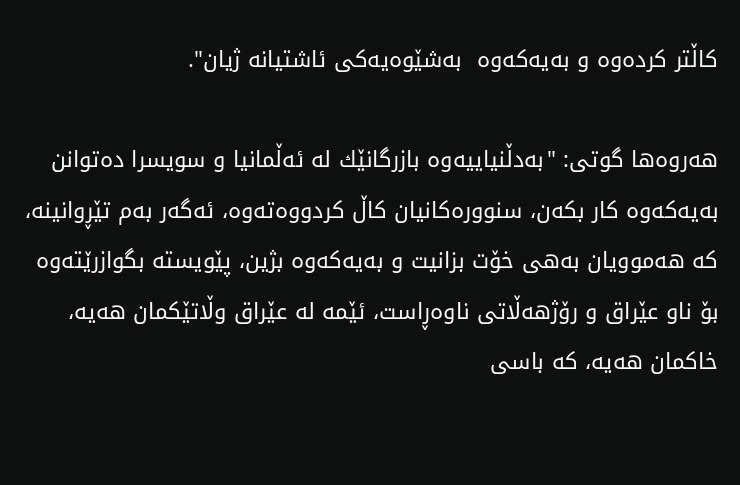كاڵتر كرده‌وه‌ و به‌یه‌كه‌وه‌  به‌شێوه‌یه‌كی ئاشتیانه‌ ژیان".

هه‌روه‌ها گوتی: "به‌دڵنیاییه‌وه‌ بازرگانێك له‌ ئه‌ڵمانیا و سویسرا ده‌توانن به‌یه‌كه‌وه‌ كار بكه‌ن، سنووره‌كانیان كاڵ كردووه‌ته‌وه‌، ئه‌گه‌ر به‌م تێڕوانینه‌، كه‌ هه‌موویان به‌هی خۆت بزانیت و به‌یه‌كه‌وه‌ بژین، پێویسته‌ بگوازرێته‌وه‌ بۆ ناو عێراق و رۆژهه‌ڵاتی ناوه‌ڕاست، ئێمه‌ له‌ عێراق وڵاتێكمان هه‌یه‌، خاكمان هه‌یه‌، كه‌ باسی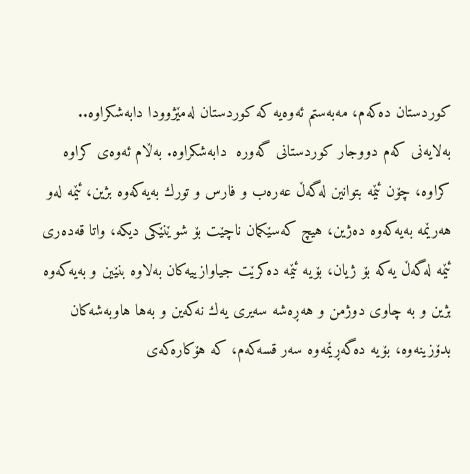كوردستان ده‌كه‌م، مه‌به‌ستم ئه‌وه‌یه‌ كه‌ كوردستان له‌مێژوودا دابه‌شكراوه‌.. به‌لایه‌نی كه‌م دووجار كوردستانی گه‌وره‌  دابه‌شكراوه‌. به‌ڵام ئه‌وه‌ی كراوه‌ كراوه‌، چۆن ئێمه‌ بتوانین له‌گه‌ڵ عه‌ره‌ب و فارس و تورك به‌یه‌كه‌وه‌ بژین، ئێمه‌ له‌و هه‌رێمه‌ به‌یه‌كه‌وه‌ ده‌ژین، هیچ كه‌سێكمان ناچێت بۆ شوێنێكی دیكه‌، واتا قه‌ده‌ری ئێمه‌ له‌گه‌ڵ یه‌كه‌ بۆ ژیان، بۆیه‌ ئێمه‌ ده‌كرێت جیاوازییه‌كان به‌لاوه‌ بنێین و به‌یه‌كه‌وه‌ بژین و به‌ چاوی دوژمن و هه‌ڕه‌شه‌ سه‌یری یه‌ك نه‌كه‌ین و به‌ها هاوبه‌شه‌كان بدۆزینه‌وه‌، بۆیه‌ ده‌گه‌ڕێمه‌وه‌ سه‌ر قسه‌كه‌م، كه‌ هۆكاره‌كه‌ی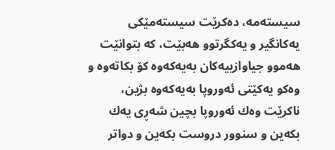سیسته‌مه‌، ده‌كرێت سیسته‌مێكی یه‌كانگیر و یه‌كگرتوو هه‌بێت، كه‌ بتوانێت هه‌موو جیاوازییه‌كان به‌یه‌كه‌وه‌ كۆ بكاته‌وه‌ و وه‌كو یه‌كێتی ئه‌وروپا به‌یه‌كه‌وه‌ بژین، ناكرێت وه‌ك ئه‌وروپا بچین شه‌ڕی یه‌ك بكه‌ین و سنوور دروست بكه‌ین و دواتر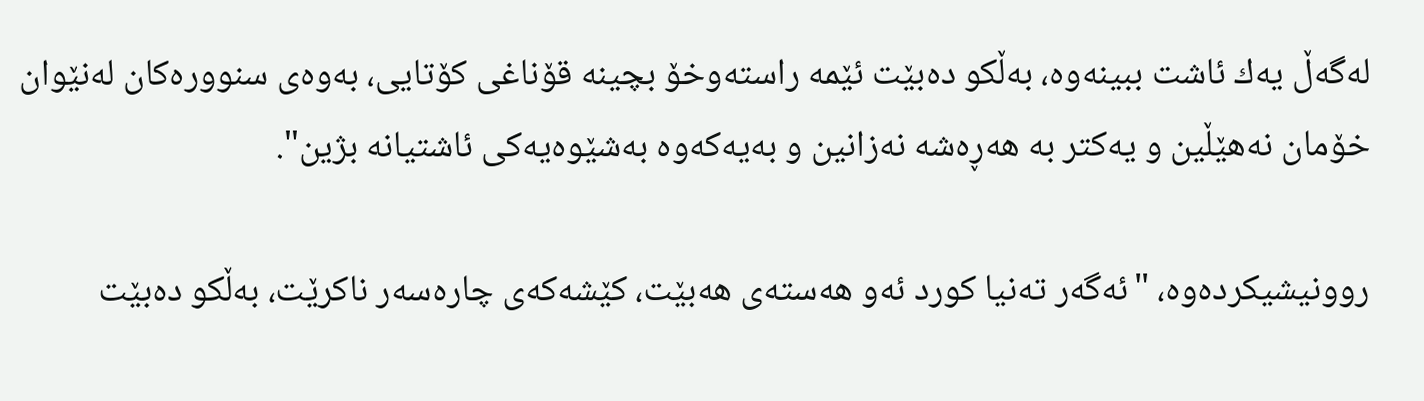له‌گه‌ڵ یه‌ك ئاشت ببینه‌وه‌، به‌ڵكو ده‌بێت ئێمه‌ راسته‌وخۆ بچینه‌ قۆناغی كۆتایی، به‌وه‌ی سنووره‌كان له‌نێوان خۆمان نه‌هێڵین و یه‌كتر به‌ هه‌ڕه‌شه‌ نه‌زانین و به‌یه‌كه‌وه‌ به‌شێوه‌یه‌كی ئاشتیانه‌ بژین".

روونیشیكرده‌وه‌، "ئه‌گه‌ر ته‌نیا كورد ئه‌و هه‌سته‌ی هه‌بێت‌، كێشه‌كه‌ی چاره‌سه‌ر ناكرێت، به‌ڵكو ده‌بێت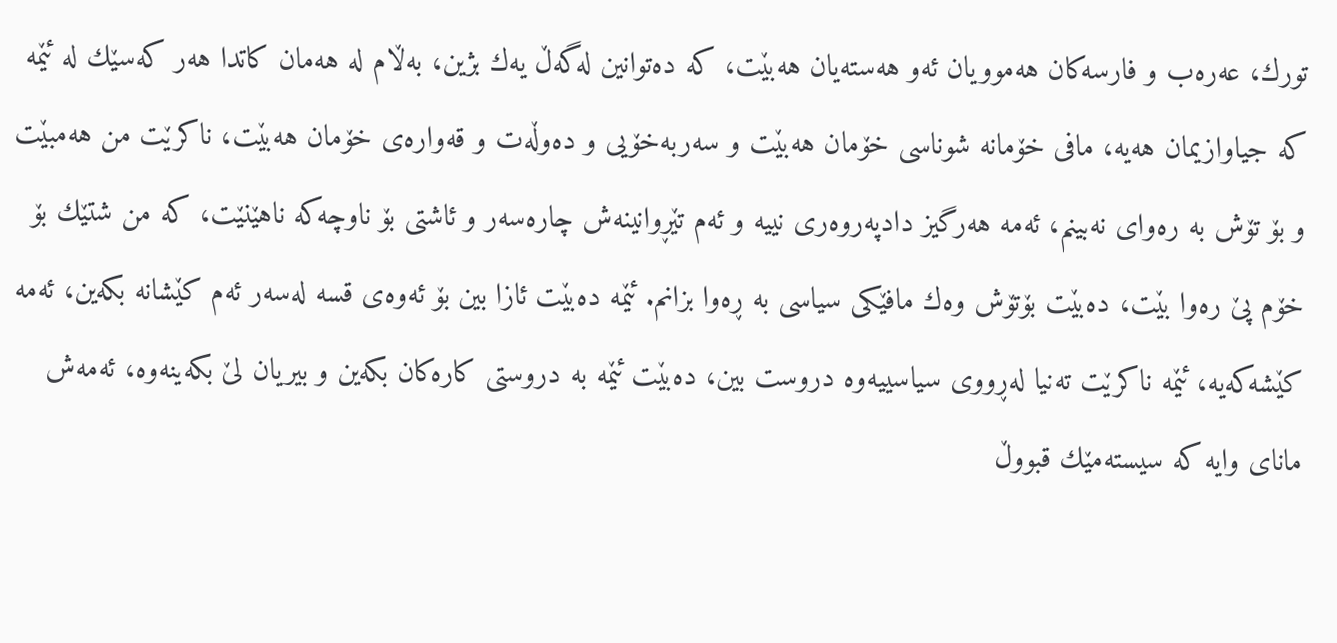تورك، عه‌ره‌ب و فارسه‌كان هه‌موویان ئه‌و هه‌سته‌یان هه‌بێت، كه‌ ده‌توانین له‌گه‌ڵ یه‌ك بژین، به‌ڵام له‌ هه‌مان كاتدا هه‌ر كه‌سێك له‌ ئێمه‌ كه‌ جیاوازیمان هه‌یه‌، مافی خۆمانه‌ شوناسی خۆمان هه‌بێت و سه‌ربه‌خۆیی و ده‌وڵه‌ت و قه‌واره‌ی خۆمان هه‌بێت، ناكرێت من هه‌مبێت و بۆ تۆش به‌ ره‌وای نه‌بینم، ئه‌مه‌ هه‌رگیز دادپه‌روه‌ری نییه‌ و ئه‌م تێڕوانینه‌ش چاره‌سه‌ر و ئاشتی بۆ ناوچه‌كه‌ ناهێنێت، كه‌ من شتێك بۆ خۆم پێ ره‌وا بێت، ده‌بێت بۆتۆش وه‌ك مافێكی سیاسی به‌ ڕه‌وا بزانم. ئێمه‌ ده‌بێت ئازا بین بۆ ئه‌وه‌ی قسه‌ له‌سه‌ر ئه‌م كێشانه‌ بكه‌ین، ئه‌مه‌ كێشه‌كه‌یه‌، ئێمه‌ ناكرێت ته‌نیا له‌ڕووی سیاسییه‌وه‌ دروست بین، ده‌بێت ئێمه‌ به‌ دروستی كاره‌كان بكه‌ین و بیریان لێ بكه‌ینه‌وه‌، ئه‌مه‌ش مانای وایه‌ كه‌ سیسته‌مێك قبووڵ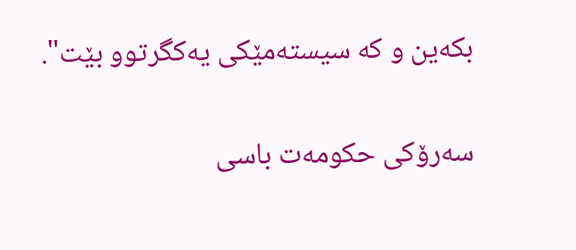بكه‌ین و كه‌ سیسته‌مێكی یه‌كگرتوو بێت".

سه‌رۆكی حكومه‌ت باسی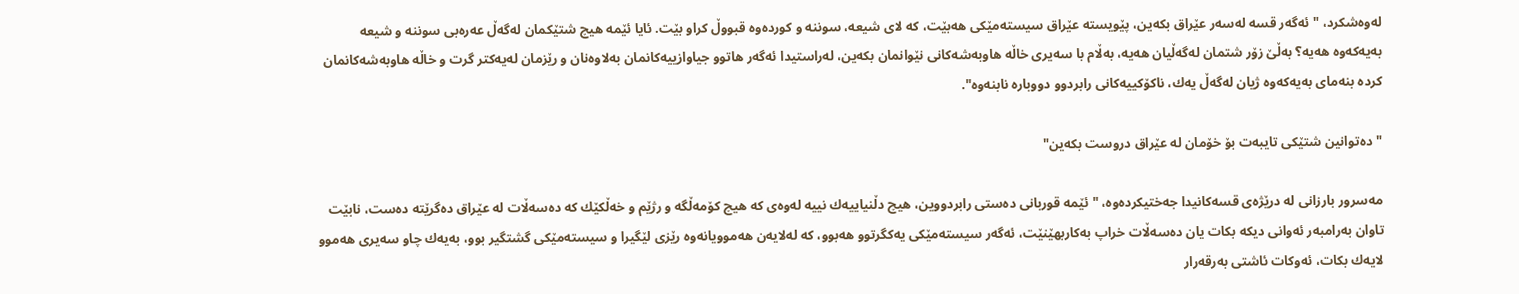له‌وه‌شكرد، "ئه‌گه‌ر قسه‌ له‌سه‌ر عێراق بكه‌ین، پێویسته‌ عێراق سیسته‌مێكی هه‌بێت، كه‌ لای شیعه‌، سوننه‌ و كورده‌وه‌ قبووڵ كراو بێت. ئایا ئێمه‌ هیچ شتێكمان له‌گه‌ڵ عه‌ره‌بی سوننه‌ و شیعه‌ به‌یه‌كه‌وه‌ هه‌یه‌؟ به‌ڵێ زۆر شتمان له‌گه‌ڵیان هه‌یه‌، به‌ڵام با سه‌یری خاڵه‌ هاوبه‌شه‌كانی نێوانمان بكه‌ین، له‌راستیدا ئه‌گه‌ر هاتوو جیاوازییه‌كانمان به‌لاوه‌نان و رێزمان له‌یه‌كتر گرت و خاڵه‌ هاوبه‌شه‌كانمان كرده‌ بنه‌مای به‌یه‌كه‌وه‌ ژیان له‌گه‌ڵ یه‌ك، ناكۆكییه‌كانی رابردوو دووباره‌ نابنه‌وه".

"ده‌توانین شتێكی تایبه‌ت بۆ خۆمان له‌ عێراق دروست بكه‌ین"

مه‌سرور بارزانی له‌ درێژه‌ی قسه‌كانیدا جه‌ختیكرده‌وه‌، "ئێمه‌ قوربانی ده‌ستی رابردووین، هیچ دڵنیاییه‌ك نییه‌ له‌وه‌ی كه‌ هیچ كۆمه‌ڵگه‌ و رژێم و خه‌ڵكێك كه‌ ده‌سه‌ڵات له‌ عێراق ده‌گرێته‌ ده‌ست، نابێت تاوان به‌رامبه‌ر ئه‌وانی دیكه‌ بكات یان ده‌سه‌ڵات خراپ به‌كاربهێنێت، ئه‌گه‌ر سیسته‌مێكی یه‌كگرتوو هه‌بوو، كه‌ له‌لایه‌ن هه‌موویانه‌وه‌ رێزی لێگیرا و سیسته‌مێكی گشتگیر بوو، به‌یه‌ك چاو سه‌یری هه‌موو لایه‌ك بكات، ئه‌وكات ئاشتی به‌رقه‌رار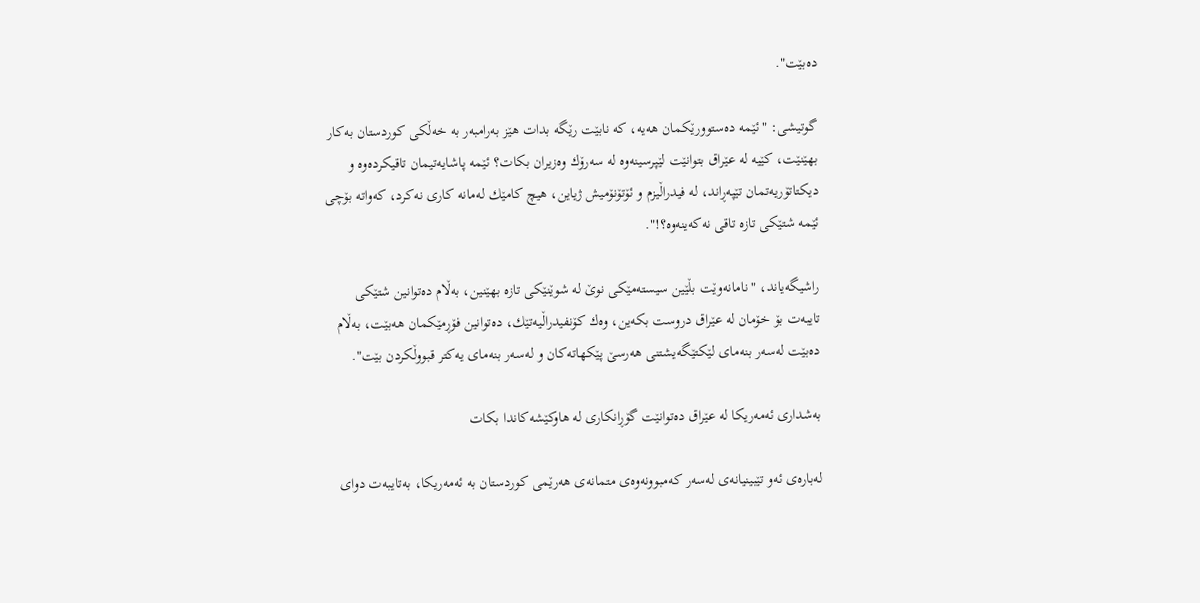ده‌بێت".

گوتیشی: "ئێمه‌ ده‌ستوورێكمان هه‌یه‌، كه‌ نابێت رێگه‌ بدات هێز به‌رامبه‌ر به‌ خه‌ڵكی كوردستان به‌كار بهێنێت، كێیه‌ له‌ عێراق بتوانێت لێپرسینه‌وه‌ له‌ سه‌رۆك وه‌زیران بكات؟ ئێمه‌ پاشایه‌تیمان تاقیكرده‌وه‌ و دیكتاتۆریه‌تمان تێپه‌ڕاند، له‌ فیدراڵیزم و ئۆتۆنۆمیش ژیاین، هیچ كامێك له‌مانه‌ كاری نه‌كرد، كه‌واته‌ بۆچی ئێمه‌ شتێكی تازه‌ تاقی نه‌كه‌ینه‌وه‌؟!".

راشیگه‌یاند، "نامانه‌وێت بڵێین سیسته‌مێكی نوێ له‌ شوێنێكی تازه‌ بهێنین، به‌ڵام ده‌توانین شتێكی تایبه‌ت بۆ خۆمان له‌ عێراق دروست بكه‌ین، وه‌ك كۆنفیدراڵیه‌تێك، ده‌توانین فۆڕمێكمان هه‌بێت، به‌ڵام ده‌بێت له‌سه‌ر بنه‌مای لێكتێگه‌یشتنی هه‌رسێ پێكهاته‌كان و له‌سه‌ر بنه‌مای یه‌كتر قبووڵكردن بێت".

به‌شداری ئه‌مه‌ریكا له‌ عێراق ده‌توانێت گۆڕانكاری له‌ هاوكێشه‌كاندا بكات

له‌باره‌ی ئه‌و تێبینیانه‌ی‌ له‌سه‌ر كه‌مبوونه‌وه‌ی متمانه‌ی هه‌رێمی كوردستان به‌ ئه‌مه‌ریكا، به‌تایبه‌ت دوای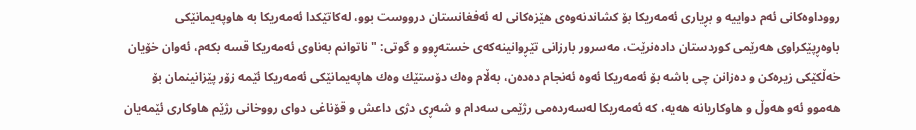رووداوه‌كانی ئه‌م دواییه‌ و بڕیاری ئه‌مه‌ریكا بۆ كشاندنه‌وه‌ی هێزه‌كانی له‌ ئه‌فغانستان درووست بوو، له‌كاتێكدا ئه‌مه‌ریكا به‌ هاوپه‌یمانێكی باوه‌ڕپێكراوی هه‌رێمی كوردستان داده‌نرێت، مه‌سرور بارزانی تێڕوانینه‌كه‌ی خسته‌ڕوو و گوتی: "ناتوانم به‌ناوی ئه‌مه‌ریكا قسه‌ بكه‌م، ئه‌وان خۆیان خه‌ڵكێكی زیره‌كن و ده‌زانن چی باشه‌ بۆ ئه‌مه‌ریكا ئه‌وه‌ ئه‌نجام ده‌ده‌ن، به‌ڵام وه‌ك دۆستێك وه‌ك هاپه‌یمانێكی ئه‌مه‌ریكا ئێمه‌ زۆر پێزانینمان بۆ هه‌موو ئه‌و هه‌وڵ و هاوكاریانه‌ هه‌یه‌، كه‌ ئه‌مه‌ریكا له‌سه‌رده‌می رژێمی سه‌دام و شه‌ڕی دژی داعش و قۆناغی دوای رووخانی رژێم هاوكاری ئێمه‌یان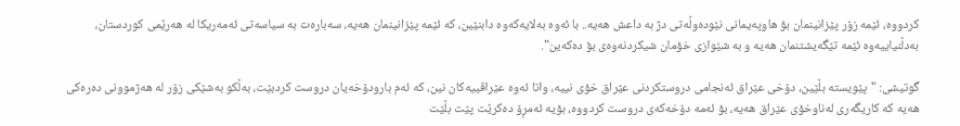كردووه‌، ئێمه‌ زۆر پێزانینمان بۆ هاوپه‌یمانی نێوده‌وڵه‌تی دژ به‌ داعش هه‌یه‌.. با ئه‌وه‌ به‌لایه‌كه‌وه‌ دابنێین، كه‌ ئێمه‌ پێزانینمان هه‌یه‌، سه‌باره‌ت به‌ سیاسه‌تی ئه‌مه‌ریكا له‌ هه‌رێمی كوردستان، به‌دڵنیاییه‌وه‌ ئێمه‌ تێگه‌یشتنمان هه‌یه‌ و به‌ شێوازی خۆمان شیكردنه‌وه‌ی بۆ ده‌كه‌ین".

گوتیشی: "پێویسته‌ بڵێین، دۆخی عێراق ئه‌نجامی دروستكردنی عێراق خۆی نییه‌، واتا ئه‌وه‌ عێراقییه‌كان نین، كه‌ ئه‌م بارودۆخه‌یان دروست كردبێت، به‌ڵكو به‌شێكی زۆر له‌ هه‌ژموونی ده‌ره‌كی هه‌یه‌ كه‌ كاریگه‌ری له‌ناوخۆی عێراق هه‌یه‌، بۆ ئه‌مه‌ دۆخه‌كه‌ی دروست كردووه‌، بۆیه‌ ئه‌مڕۆ ده‌كرێت پێت بڵێت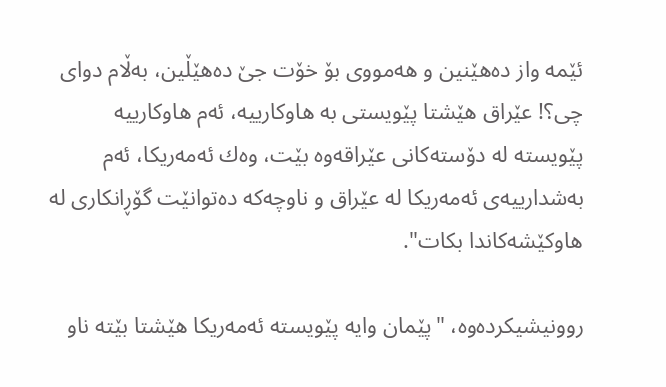ئێمه‌ واز ده‌هێنین و هه‌مووی بۆ خۆت جێ ده‌هێڵین، به‌ڵام دوای چی؟! عێراق هێشتا پێویستی به‌ هاوكارییه‌، ئه‌م ‌هاوكارییه‌ پێویسته‌ له‌ دۆسته‌كانی عێراقه‌وه‌ بێت، وه‌ك ئه‌مه‌ریكا، ئه‌م به‌شدارییه‌ی ئه‌مه‌ریكا له‌ عێراق و ناوچه‌كه‌ ده‌توانێت گۆڕانكاری له‌ هاوكێشه‌كاندا بكات".

روونیشیكرده‌وه‌، "پێمان وایه‌ پێویسته‌ ئه‌مه‌ریكا هێشتا بێته‌ ناو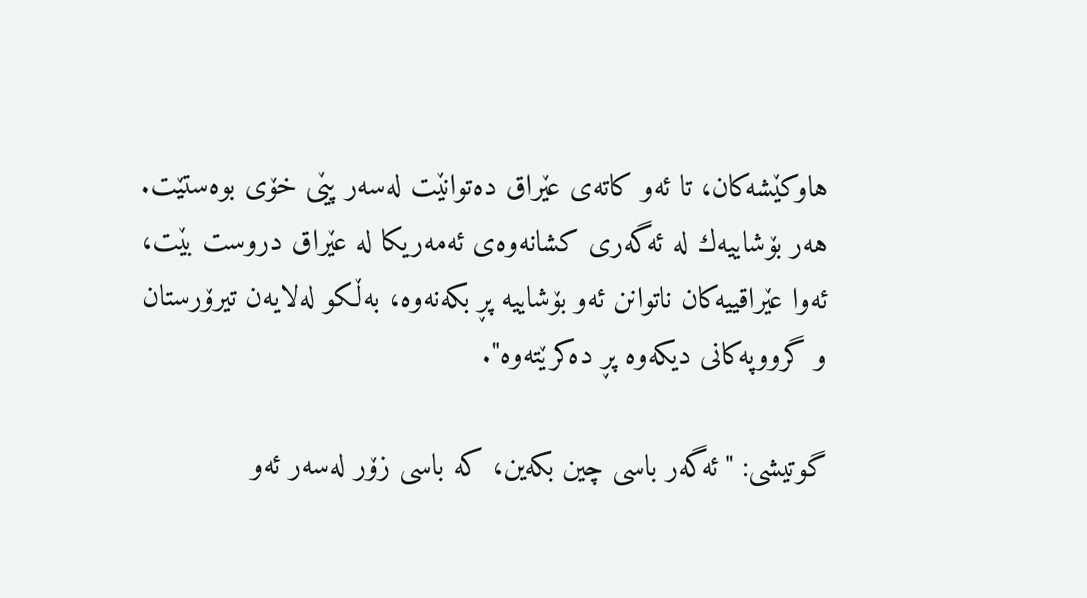هاوكێشه‌كان، تا ئه‌و كاته‌ی عێراق ده‌توانێت له‌سه‌ر پێی خۆی بوه‌ستێت. هه‌ر بۆشاییه‌ك له‌ ئه‌گه‌ری كشانه‌وه‌ی ئه‌مه‌ریكا له‌ عێراق دروست بێت، ئه‌وا عێراقییه‌كان ناتوانن ئه‌و بۆشاییه‌ پڕ بكه‌نه‌وه‌، به‌ڵكو له‌لایه‌ن تیرۆرستان و گرووپه‌كانی دیكه‌وه‌ پڕ ده‌كرێته‌وه".

گوتیشی: "ئه‌گه‌ر باسی چین بكه‌ین، كه‌ باسی زۆر له‌سه‌ر ئه‌و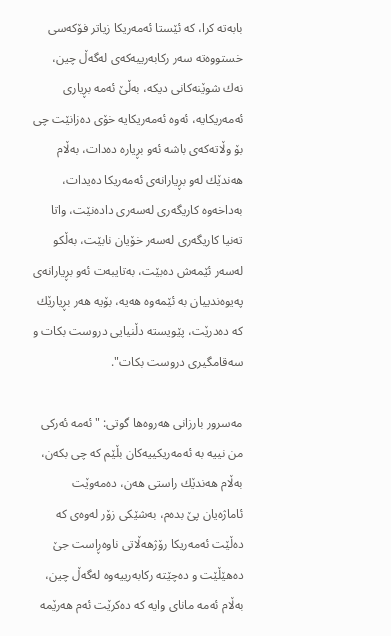بابه‌ته‌ كرا، كه‌ ئێستا ئه‌مه‌ریكا زیاتر فۆكه‌سی خستووه‌ته‌ سه‌ر ركابه‌رییه‌كه‌ی له‌گه‌ڵ چین، نه‌ك شوێنه‌كانی دیكه‌، به‌ڵێ ئه‌مه‌ بڕیاری ئه‌مه‌ریكایه‌، ئه‌وه‌ ئه‌مه‌ریكایه‌ خۆی ده‌زانێت چی بۆ وڵاته‌كه‌ی باشه‌ ئه‌و بڕیاره‌ ده‌دات، به‌ڵام هه‌ندێك له‌و بڕیارانه‌ی ئه‌مه‌ریكا ده‌یدات، به‌داخه‌وه‌ كاریگه‌ری له‌سه‌ری داده‌نێت، واتا ته‌نیا كاریگه‌ری له‌سه‌ر خۆیان نابێت، به‌ڵكو له‌سه‌ر ئێمه‌ش ده‌بێت، به‌تایبه‌ت ئه‌و بڕیارانه‌ی په‌یوه‌ندییان به‌ ئێمه‌وه‌ هه‌یه‌، بۆیه‌ هه‌ر بڕیارێك كه‌ ده‌درێت، پێویسته‌ دڵنیایی دروست بكات و سه‌قامگیری دروست بكات".

مه‌سرور بارزانی هه‌روه‌ها گوتی: "ئه‌مه‌ ئه‌ركی من نییه‌ به‌ ئه‌مه‌ریكییه‌كان بڵێم كه‌ چی بكه‌ن، به‌ڵام هه‌ندێك راستی هه‌ن، ده‌مه‌وێت ئاماژه‌یان پێ بده‌م، به‌شێكی زۆر له‌وه‌ی كه‌ ده‌ڵێت ئه‌مه‌ریكا رۆژهه‌ڵاتی ناوه‌ڕاست جێ ده‌هێڵێت و ده‌چێته‌ ركابه‌رییه‌وه‌ له‌گه‌ڵ چین، به‌ڵام ئه‌مه‌ مانای وایه‌ كه‌ ده‌كرێت ئه‌م هه‌رێمه‌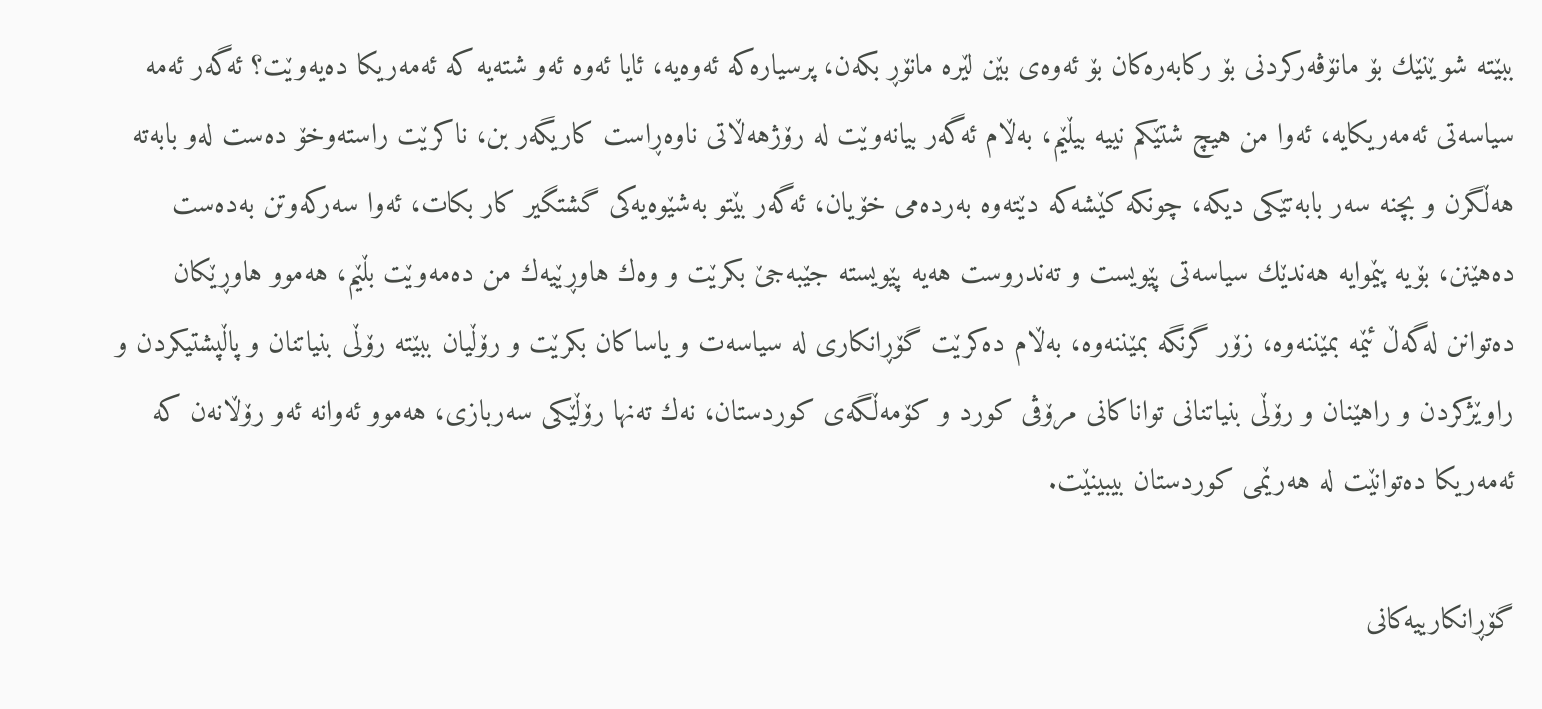ببێته‌ شوێنێك بۆ مانۆڤه‌ركردنی بۆ ركابه‌ره‌كان بۆ ئه‌وه‌ی بێن لێره‌ مانۆڕ بكه‌ن، پرسیاره‌كه‌ ئه‌وه‌یه‌، ئایا ئه‌وه‌ ئه‌و شته‌یه‌ كه‌ ئه‌مه‌ریكا ده‌یه‌وێت؟ ئه‌گه‌ر ئه‌مه‌ سیاسه‌تی ئه‌مه‌ریكایه‌، ئه‌وا من هیچ شتێكم نییه‌ بیڵێم، به‌ڵام ئه‌گه‌ر بیانه‌وێت له‌ رۆژهه‌ڵاتی ناوه‌ڕاست‌ كاریگه‌ر بن، ناكرێت راسته‌وخۆ ده‌ست له‌و بابه‌ته‌ هه‌ڵگرن و بچنه‌ سه‌ر بابه‌تێكی دیكه‌، چونكه‌ كێشه‌كه‌ دێته‌وه‌ به‌رده‌می خۆیان، ئه‌گه‌ر بێتو به‌شێوه‌یه‌كی گشتگیر كار بكات، ئه‌وا سه‌ركه‌وتن به‌ده‌ست ده‌هێنن، بۆیه‌ پێموایه‌ هه‌ندێك سیاسه‌تی پێویست و ته‌ندروست هه‌یه‌ پێویسته‌ جێبه‌جێ بكرێت و وه‌ك هاوڕێیه‌ك من ده‌مه‌وێت بڵێم، هه‌موو هاوڕێكان ده‌توانن له‌گه‌ڵ ئێمه‌ بمێننه‌وه‌، زۆر گرنگه‌ بمێننه‌وه‌، به‌ڵام ده‌كرێت گۆڕانكاری له‌ سیاسه‌ت و یاساكان بكرێت و رۆڵیان ببێته‌ رۆڵی بنیاتنان و پاڵپشتیكردن و راوێژكردن و راهێنان و رۆڵی بنیاتنانی تواناكانی مرۆڤی كورد و كۆمه‌ڵگه‌ی كوردستان، نه‌ك ته‌نها رۆڵێكی سه‌ربازی، هه‌موو ئه‌وانه‌ ئه‌و رۆڵانه‌ن كه‌ ئه‌مه‌ریكا ده‌توانێت له‌ هه‌رێمی كوردستان بیبینێت.

گۆڕانكارییه‌كانی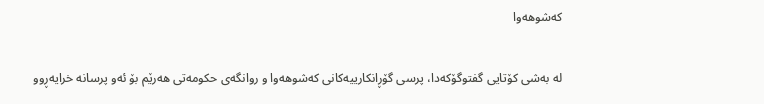كه‌شوهه‌وا

له‌ به‌شی كۆتایی گفتوگۆكه‌دا، پرسی گۆڕانكارییه‌كانی كه‌شوهه‌وا و روانگه‌ی حكومه‌تی هه‌رێم بۆ ئه‌و پرسانه‌ خرایه‌ڕوو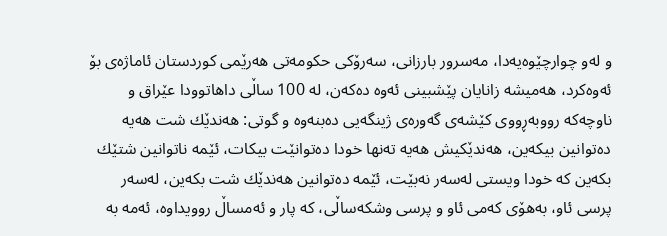و له‌و چوارچێوه‌یه‌دا، مه‌سرور بارزانی، سه‌رۆكی حكومه‌تی هه‌رێمی كوردستان ئاماژه‌ی بۆ ئه‌وه‌كرد،‌ هه‌میشه‌ زانایان پێشبینی ئه‌وه‌ ده‌كه‌ن، له‌ 100 ساڵی داهاتوودا عێراق و ناوچه‌كه‌ رووبه‌ڕووی كێشه‌ی گه‌وره‌ی ژینگه‌یی ده‌بنه‌وه‌ و گوتی: هه‌ندێك شت هه‌یه‌ ده‌توانین بیكه‌ین، هه‌ندێكیش هه‌یه‌ ته‌نها خودا ده‌توانێت بیكات، ئێمه‌ ناتوانین شتێك بكه‌ین كه‌ خودا ویستی له‌سه‌ر نه‌بێت، ئێمه‌ ده‌توانین هه‌ندێك شت بكه‌ین، له‌سه‌ر پرسی ئاو، به‌هۆی كه‌می ئاو و پرسی وشكه‌ساڵی، كه‌ پار و ئه‌مساڵ روویداوه‌، ئه‌مه‌ به‌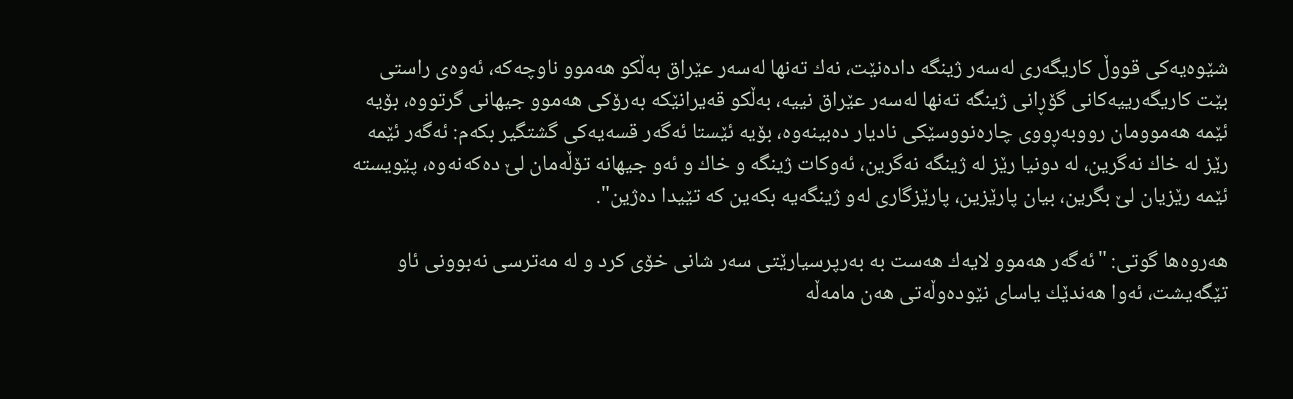شێوه‌یه‌كی قووڵ كاریگه‌ری له‌سه‌ر ژینگه‌ داده‌نێت، نه‌ك ته‌نها له‌سه‌ر عێراق به‌ڵكو هه‌موو ناوچه‌كه‌، ئه‌وه‌ی راستی بێت كاریگه‌رییه‌كانی گۆڕانی ژینگه‌ ته‌نها له‌سه‌ر عێراق نییه‌، به‌ڵكو قه‌یرانێكه‌ به‌رۆكی هه‌موو جیهانی گرتووه‌، بۆیه‌ ئێمه‌ هه‌موومان رووبه‌ڕووی چاره‌نووسێكی نادیار ده‌بینه‌وه‌، بۆیه‌ ئێستا ئه‌گه‌ر قسه‌یه‌كی گشتگیر بكه‌م: ئه‌گه‌ر ئێمه‌ رێز له‌ خاك نه‌گرین، له‌ دونیا رێز له‌ ژینگه‌ نه‌گرین، ئه‌وكات ژینگه‌ و خاك و ئه‌و جیهانه‌ تۆڵه‌مان لێ ده‌كه‌نه‌وه‌، پێویسته‌ ئێمه‌ رێزیان لێ بگرین، بیان پارێزین، پارێزگاری له‌و ژینگه‌یه‌ بكه‌ین كه‌ تێیدا ده‌ژین".

هه‌روه‌ها گوتی: "ئه‌گه‌ر هه‌موو لایه‌ك هه‌ست به‌ به‌رپرسیارێتی سه‌ر شانی خۆی كرد و له‌ مه‌ترسی نه‌بوونی ئاو تێگه‌یشت، ئه‌وا هه‌ندێك یاسای نێوده‌وڵه‌تی هه‌ن مامه‌ڵه‌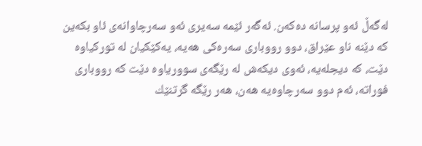له‌گه‌ڵ ئه‌و پرسانه‌ ده‌كه‌ن. ئه‌گه‌ر ئێمه‌ سه‌یری ئه‌و سه‌رچاوانه‌ی ئاو بكه‌ین كه‌ دێنه‌ ناو عێراق، دوو رووباری سه‌ره‌كی هه‌یه‌، یه‌كێكیان له‌ توركیاوه‌ دێت، كه‌ دیجله‌یه‌، ئه‌وی دیكه‌ش له‌ رێگه‌ی سووریاوه‌ دێت كه‌ رووباری فوراته‌، ئه‌م دوو سه‌رچاوه‌یه‌ هه‌ن، هه‌ر رێگه‌ گرتنێك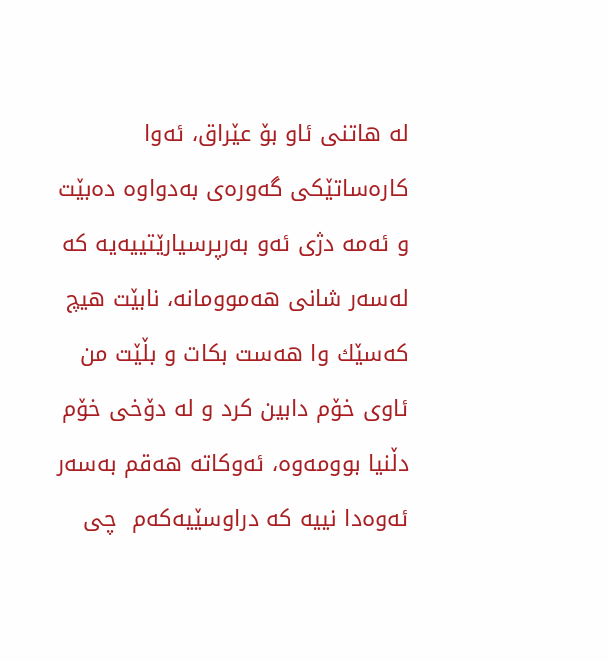له‌ هاتنی ئاو بۆ عێراق، ئه‌وا كاره‌ساتێكی گه‌وره‌ی به‌دواوه‌ ده‌بێت و ئه‌مه‌ دژی ئه‌و به‌رپرسیارێتییه‌یه‌ كه‌ له‌سه‌ر شانی هه‌موومانه‌، نابێت هیچ كه‌سێك وا هه‌ست بكات و بڵێت من ئاوی خۆم دابین كرد و له‌ دۆخی خۆم دڵنیا بوومه‌وه‌، ئه‌وكاته‌ هه‌قم به‌سه‌ر ئه‌وه‌دا نییه‌ كه‌ دراوسێیه‌كه‌م  چی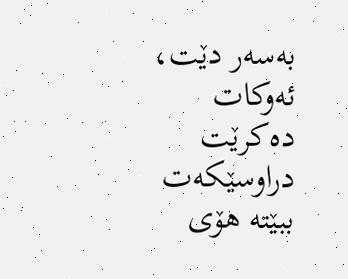به‌سه‌ر دێت، ئه‌وكات ده‌كرێت دراوسێكه‌ت ببێته‌ هۆی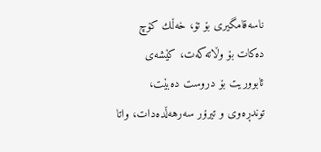ناسه‌قامگیری بۆ تۆ، خه‌ڵك كۆچ ده‌كات بۆ وڵاته‌كه‌ت، كێشه‌ی ئابووریت بۆ دروست ده‌بێت، توندڕه‌وی و تیرۆر سه‌رهه‌ڵده‌دات، واتا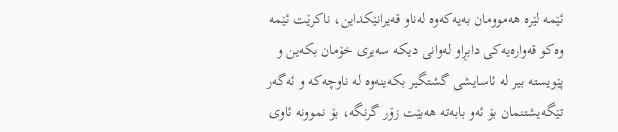ئێمه‌ لێره‌ هه‌موومان به‌یه‌كه‌وه‌ له‌ناو قه‌یرانێكداین، ناكرێت ئێمه‌ وه‌كو قه‌واره‌یه‌كی دابڕاو له‌وانی دیكه‌ سه‌یری خۆمان بكه‌ین و پێویسته‌ بیر له‌ ئاسایشی گشتگیر بكه‌ینه‌وه‌ له‌ ناوچه‌كه‌ و ئه‌گه‌ر تێگه‌یشتنمان بۆ ئه‌و بابه‌ته‌ هه‌بێت زۆر گرنگه‌، بۆ نموونه‌ ئاوی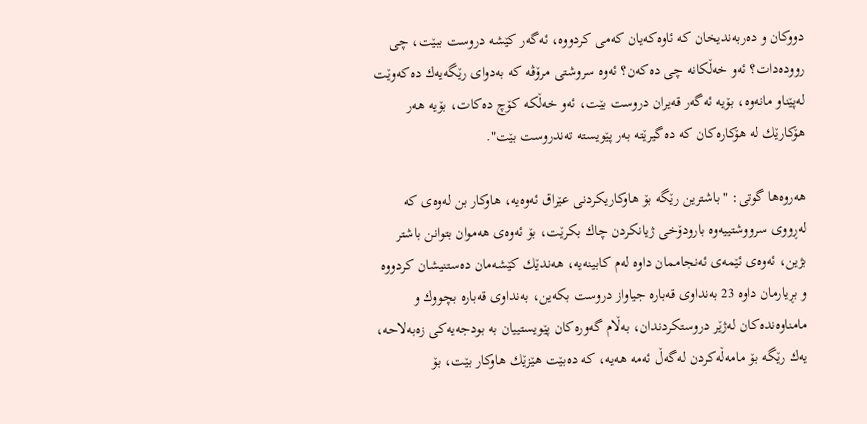دووكان و ده‌ربه‌ندیخان كه‌ ئاوه‌كه‌یان كه‌می كردووه‌، ئه‌گه‌ر كێشه‌ دروست ببێت، چی رووده‌دات؟ ئه‌و خه‌ڵكانه‌ چی ده‌كه‌ن؟ ئه‌وه‌ سروشتی مرۆڤه‌ كه‌ به‌دوای رێگه‌یه‌ك ده‌كه‌وێت له‌پێناو مانه‌وه‌، بۆیه‌ ئه‌گه‌ر قه‌یران دروست بێت، ئه‌و خه‌ڵكه‌ كۆچ ده‌كات، بۆیه‌ هه‌ر هۆكارێك له‌ هۆكاره‌كان كه‌ ده‌گیرێته‌ به‌ر پێویسته‌ ته‌ندروست بێت".

هه‌روه‌ها گوتی: "باشترین رێگه‌ بۆ هاوكاریكردنی عێراق ئه‌وه‌یه،‌ هاوكار بن له‌وه‌ی كه‌ له‌ڕووی سرووشتییه‌وه ‌بارودۆخی ژیانكردن چاك بكرێت، بۆ ئه‌وه‌ی هه‌موان بتوانن باشتر بژین، ئه‌وه‌ی ئێمه‌ی ئه‌نجاممان داوه‌ له‌م كابینه‌یه‌، هه‌ندێك كێشه‌مان ده‌ستنیشان كردووه‌ و بڕیارمان داوه‌ 23 به‌نداوی قه‌باره‌ جیاواز دروست بكه‌ین، به‌نداوی قه‌باره‌ بچووك و مامناوه‌نده‌كان له‌ژێر دروستكردندان، به‌ڵام گه‌وره‌كان پێویستییان به‌ بودجه‌یه‌كی زه‌به‌لاحه‌، یه‌ك رێگه‌ بۆ مامه‌ڵه‌كردن له‌گه‌ڵ ئه‌مه‌ هه‌یه‌، كه‌ ده‌بێت هێزێك هاوكار بێت، بۆ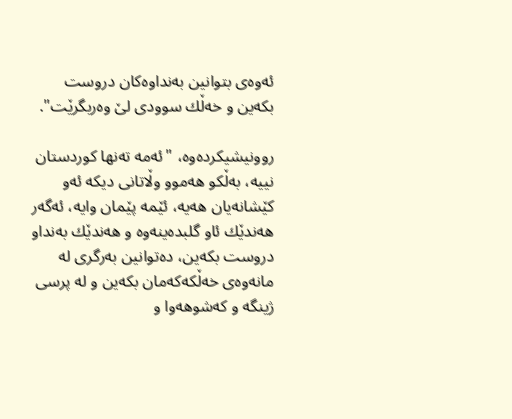ئه‌وه‌ی بتوانین به‌نداوه‌كان دروست بكه‌ین و خه‌ڵك سوودی لێ وه‌ربگرێت".

روونیشیكرده‌وه‌، "ئه‌مه‌ ته‌نها كوردستان نییه‌، به‌ڵكو هه‌موو وڵاتانی دیكه‌ ئه‌و كێشانه‌یان هه‌یه‌، ئێمه‌ پێمان وایه‌،‌ ئه‌گه‌ر هه‌ندێك ئاو گلبده‌ینه‌وه‌ و هه‌ندێك به‌نداو دروست بكه‌ین، ده‌توانین به‌رگری له‌ مانه‌وه‌ی خه‌ڵكه‌كه‌مان بكه‌ین و له‌ پرسی ژینگه‌ و كه‌شوهه‌وا و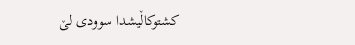كشتوكاڵیشدا سوودی لێ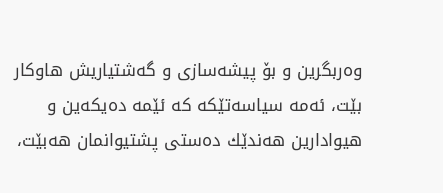وه‌ربگرین و بۆ پیشه‌سازی و گه‌شتیاریش هاوكار بێت، ئه‌مه‌ سیاسه‌تێكه‌ كه‌ ئێمه‌ ده‌یكه‌ین و هیوادارین هه‌ندێك ده‌ستی پشتیوانمان هه‌بێت،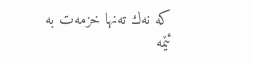كه‌ نه‌ك ته‌نها خزمه‌ت به‌ ئێمه‌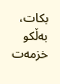بكات، به‌ڵكو خزمه‌ت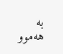به‌ هه‌موو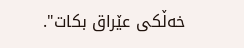خه‌ڵكی عێراق بكات".